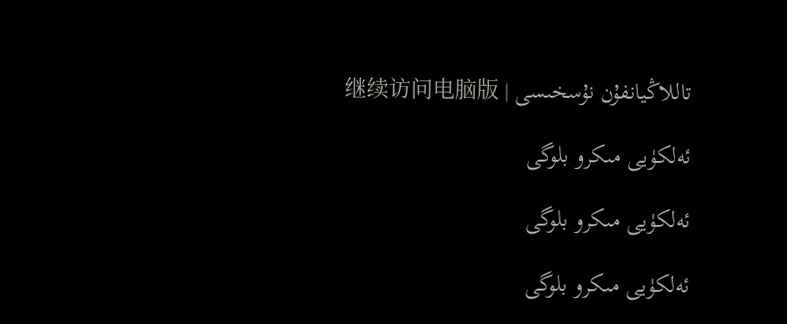تاللاڭيانفۇن نۇسخىسى | 继续访问电脑版

ئەلكۈيى مىكرو بلوگى

ئەلكۈيى مىكرو بلوگى

ئەلكۈيى مىكرو بلوگى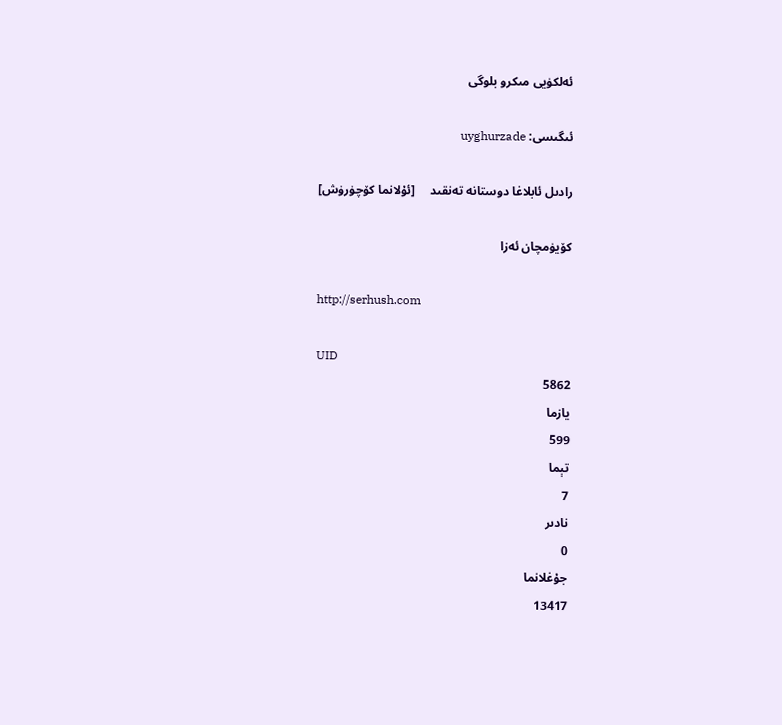ئەلكۈيى مىكرو بلوگى

ئىگىسى: uyghurzade

رادىل ئابلاغا دوستانە تەنقىد     [ئۇلانما كۆچۈرۈش]

كۆيۈمچان ئەزا

http://serhush.com

UID
5862
يازما
599
تېما
7
نادىر
0
جۇغلانما
13417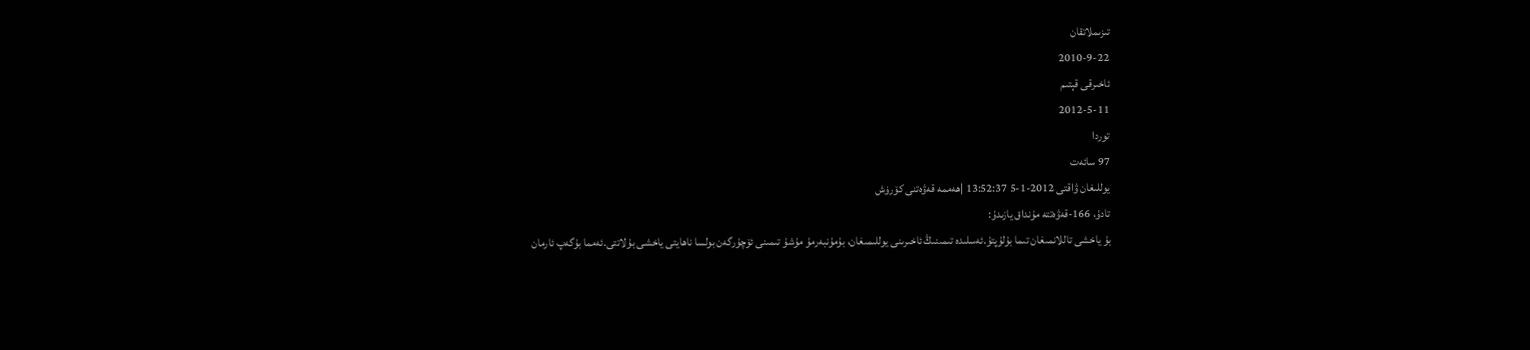تىزىملاتقان
2010-9-22
ئاخىرقى قېتىم
2012-5-11
توردا
97 سائەت
يوللىغان ۋاقتى 2012-1-5 13:52:37 |ھەممە قەۋەتنى كۆرۈش
تادۇ، 166-قەۋەتتە مۇنداق يازىدۇ:
بۇ ياخشى تاللانمىغان تىما بۇلۇپتۇ.ئەسلىدە تىمىنىڭ ئاخىرىنى يوللىمىغان، بۇمۇنبەرمۇ مۇشۇ تىمىنى ئۆچۇرگەن بولسا ناھايتى ياخشى بۇلاتتى.ئەمما بۇگەپ ئارمان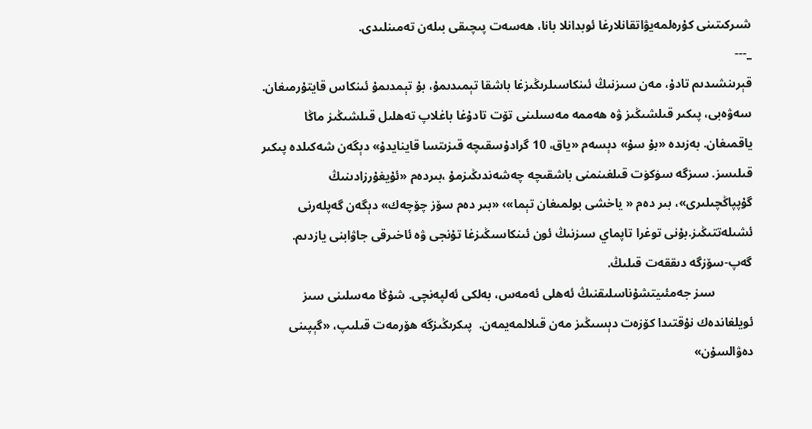شىركىتىنى كۇرەلمەيۋاتقانلارغا ئوبدانلا بانا، ھەسەت پىچىقى بىلەن تەمىنلىدى.
_---
قېرىنشىدىم تادۇ، مەن سىزنىڭ ئىنكاسىلرىڭىزغا باشقا تېمىدىمۇ، بۇ تېمدىمۇ ئىنكاس قايتۇرمىغان. سەۋەبى، پىكىر قىلشىڭىز ۋە ھەممە مەسىلىنى تۆت تادۇغا باغلاپ تەھلىل قىلشىڭىز ماڭا ياقمىغان. بەزىدە «بۇ سۇ» دېسەم «ياق، 10 گرادۇسقىچە قىزىتسا قاينايدۇ» دېگەن شەكىلدە پىكىر قىلىسز. سىزگە سۈكۈت قىلغىنمنى باشقىچە چەشەندىڭىزمۇ ،بىردەم «ئۇيغۇرزادىنىڭ گۇپپاڭچىلىرى»، بىر دەم « ياخشى بولمىغان تېما»› «بىر دەم سۆز چۆچەك» دېگەن گەپلەرنى ئشىلەتتىڭىز.بۇنى توغرا تاپماي سىزنىڭ ئون ئىنكاسىڭىزغا تۇنجى ۋە ئاخىرقى جاۋابنى يازدىم. گەپ-سۆزگە دىققەت قىلىڭ.
            سىز جەمئىيتشۇناسلىقنىڭ ئەھلى ئەمەس، بەلكى ئەلپەنچى. شۇڭا مەسلىنى سىز ئويلغاندەك نۇقتىدا كۆزەت دېسىڭىز مەن قىلالمەيمەن.  پىكرىڭىزگە ھۆرمەت قىلىپ، «گېپىنى دەۋالسۇن»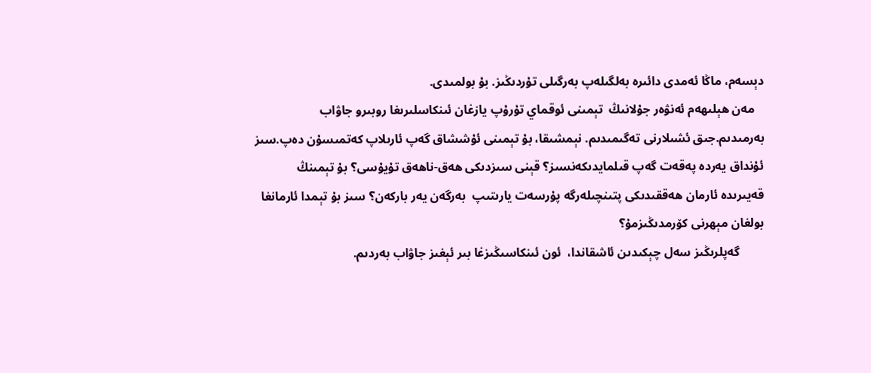دېسەم، ماڭا ئەمدى دائىرە بەلگىلەپ بەرگىلى تۇردىڭىز. بۇ بولمىدى.
   مەن ھېلىھەم ئەنۋەر جۇلانىڭ  تېمىنى ئوقماي تۇرۇپ يازغان ئىنكاسلىرىغا روبىرو جاۋاب بەرمىدىم.جىق ئشىلارنى تەگىمىدىم. نېمشىقا، بۇ تېمىنى ئۇششاق گەپ ئارىلاپ كەتمىسۇن دەپ.سىز ئۇنداق يەردە پەقەت گەپ قىلمايدىكەنسىز؟ قېنى سىزدىكى ھەق-ناھەق تۇيۇسى؟ بۇ تېمىنڭ قەيىرىدە ئارمان ھەققىدىكى پتىنچىلەرگە پۇرسەت يارىتىپ  بەرگەن يەر باركەن؟ سىز بۇ تېمدا ئارمانغا بولغان مېھرنى كۆرمدىڭىزمۇ؟
        گەپلرىڭىز سەل چېكىدىن ئاشقاندا،  ئون ئىنكاسىڭىزغا بىر ئېغىز جاۋاب بەردىم.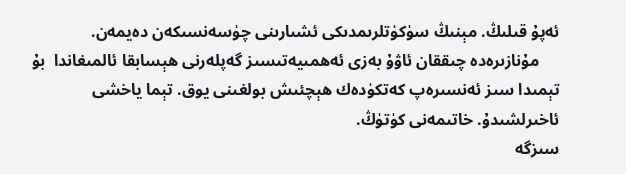ئەپۇ قىلىڭ. مېنىڭ سۈكۈتلرىمدىكى ئشىارىنى چۈسەنسىكەن دەيمەن.
     مۇنازىرەدە چىققان ئاۋۇ بەزى ئەھمىيەتىسىز گەپلەرنى ھېسابقا ئالمىغاندا  بۇ تېمىدا سىز ئەنسىرەپ كەتكۈدەك ھېچئىش بولغىنى يوق. تېما ياخشى ئاخىرلشىدۇ. خاتىمەنى كۈتۈڭ.
سىزگە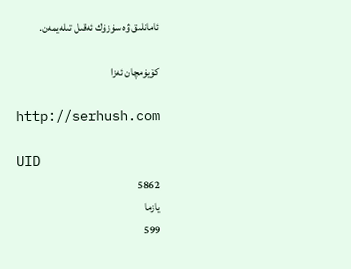ئامانلىق ۋە سۈزۈك ئەقىل تىلەيمەن.

كۆيۈمچان ئەزا

http://serhush.com

UID
5862
يازما
599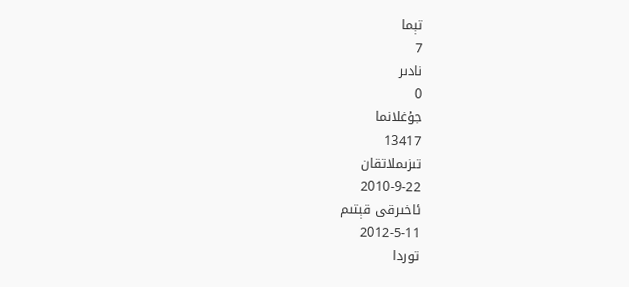تېما
7
نادىر
0
جۇغلانما
13417
تىزىملاتقان
2010-9-22
ئاخىرقى قېتىم
2012-5-11
توردا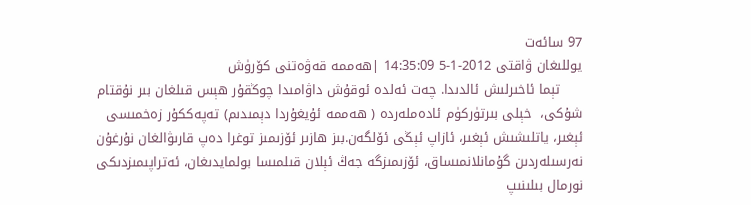97 سائەت
يوللىغان ۋاقتى 2012-1-5 14:35:09 |ھەممە قەۋەتنى كۆرۈش
     تېما ئاخىرلىش ئالدىدا. چەت ئەلدە ئوقۇش داۋامىدا چوڭقۇر ھېس قىلغان بىر نۇقتام شۇكى،  خېلى بىرتۈركۈم ئادەملەردە ( ھەممە ئۇيغۇردا دېمىدىم) تەپەككۇر زەخمىسى ئېغىر، ياتلىشىش ئېغىر، ئازاپ ئېڭى ئۆلگەن.بىز ھازىر ئۆزىمىز توغرا دەپ قارىۋالغان نۇرغۇن نەرسىلەردىن گۇمانلانمىساق، ئۆزىمىزگە جەڭ ئېلان قىلمىسا بولمايدىغان، ئەتراپىمىزدىكى نورمال بىلىنىپ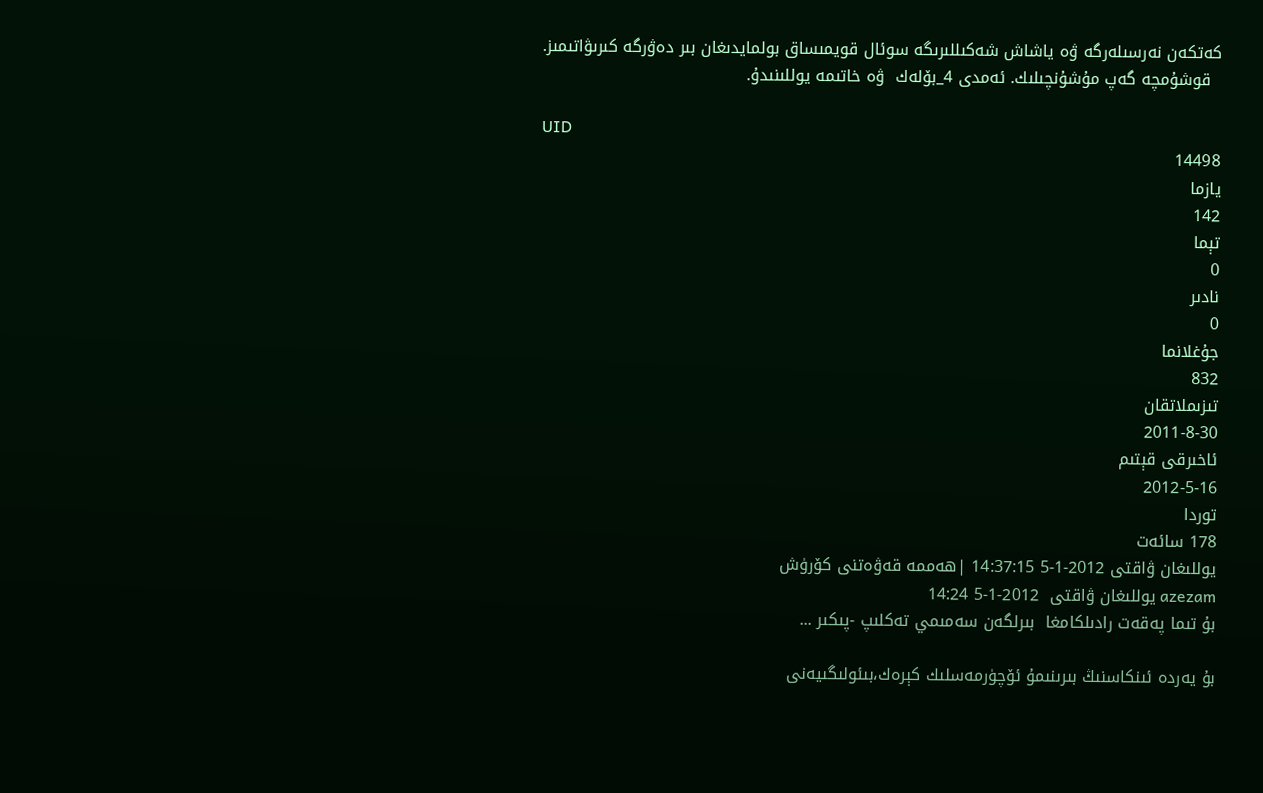كەتكەن نەرسىلەرگە ۋە ياشاش شەكىللىرىگە سوئال قويمىساق بولمايدىغان بىر دەۋرگە كىرىۋاتىمىز.
  قوشۇمچە گەپ مۇشۇنچىلىك. ئەمدى 4_بۆلەك  ۋە خاتىمە يوللىنىدۇ.

UID
14498
يازما
142
تېما
0
نادىر
0
جۇغلانما
832
تىزىملاتقان
2011-8-30
ئاخىرقى قېتىم
2012-5-16
توردا
178 سائەت
يوللىغان ۋاقتى 2012-1-5 14:37:15 |ھەممە قەۋەتنى كۆرۈش
azezam يوللىغان ۋاقتى  2012-1-5 14:24
بۇ تىما پەقەت رادىلكامغا  بىرلگەن سەمىمي تەكلىپ -پىكىر ...

بۇ يەردە ئىنكاسنىڭ بىرىنىمۇ ئۆچۈرمەسلىك كېرەك،بىئولىگىيەنى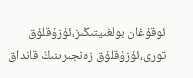ئوقۇغان بولغىيتىڭىز،ئۇزۇقلۇق تورى،ئۇزۇقلۇق زەنجىرىنىڭ قانداق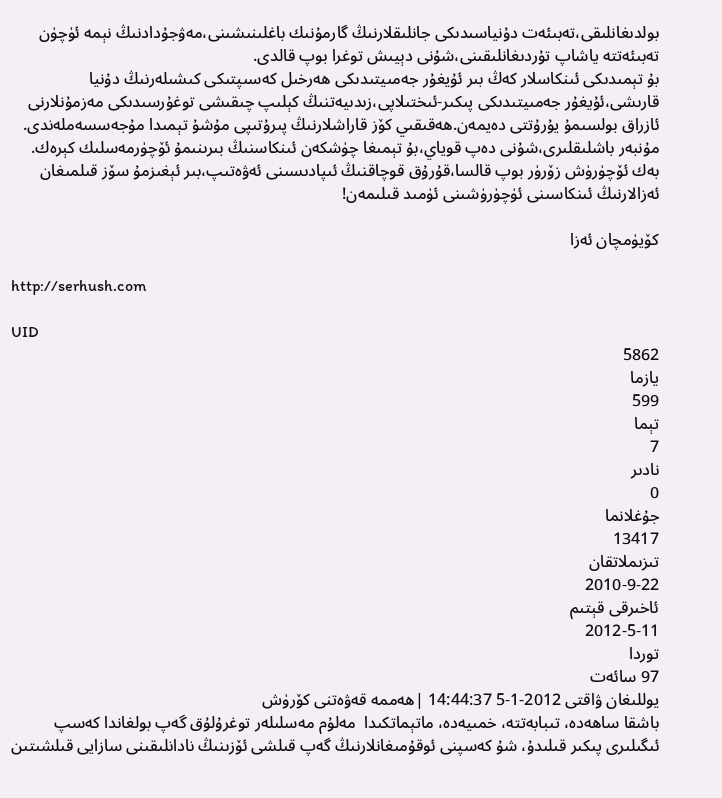بولدىغانلىقى،تەبىئەت دۇنياسىدىكى جانلىقلارنىڭ گارمۇنىك باغلىنىشىنى،مەۋجۇدادنىڭ نېمە ئۈچۈن تەبىئەتتە ياشاپ تۇردىغانلىقىنى،شۇنى دېيىش توغرا بوپ قالدى.
بۇ تېمىدىكى ئىنكاسلار كەڭ بىر ئۇيغۇر جەمىيتىدىكى ھەرخىل كەسىپتىكى كىشىلەرنىڭ دۇنيا قارىشى،ئۇيغۇر جەمىيتىدىكى پىكىر-ئىختىلاپى،زىدىيەتنىڭ كېلىپ چىقىشى توغۇرسىدىكى مەزمۇنلارنى ئازراق بولسىمۇ يۇرۇتتى دەيمەن.ھەقىقىي كۆز قاراشلارنىڭ پىرۇتىپى مۇشۇ تېمىدا مۇجەسسەملەندى.
مۇنبەر باشلىقلىرى،شۇنى دەپ قوياي،بۇ تېمىغا چۈشكەن ئىنكاسنىڭ بىرىنىمۇ ئۆچۈرمەسلىك كېرەك.
بەك ئۆچۈرۈش زۆرۈر بوپ قالسا،قۇرۇق قوچاقنىڭ ئىپادىسىنى ئەۋەتىپ،بىر ئېغىزمۇ سۆز قىلمىغان ئەزالارنىڭ ئىنكاسىنى ئۈچۈرۈشىنى ئۈمىد قىلىمەن!

كۆيۈمچان ئەزا

http://serhush.com

UID
5862
يازما
599
تېما
7
نادىر
0
جۇغلانما
13417
تىزىملاتقان
2010-9-22
ئاخىرقى قېتىم
2012-5-11
توردا
97 سائەت
يوللىغان ۋاقتى 2012-1-5 14:44:37 |ھەممە قەۋەتنى كۆرۈش
باشقا ساھەدە، تىبابەتتە، خمىيەدە، ماتېماتكىدا  مەلۇم مەسلىلەر توغرۇلۇق گەپ بولغاندا كەسپ ئىگىلىرى پىكىر قىلىدۇ، شۇ كەسپنى ئوقۇمىغانلارنىڭ گەپ قىلشى ئۆزىنىڭ نادانلىقىنى سازايى قىلشىتىن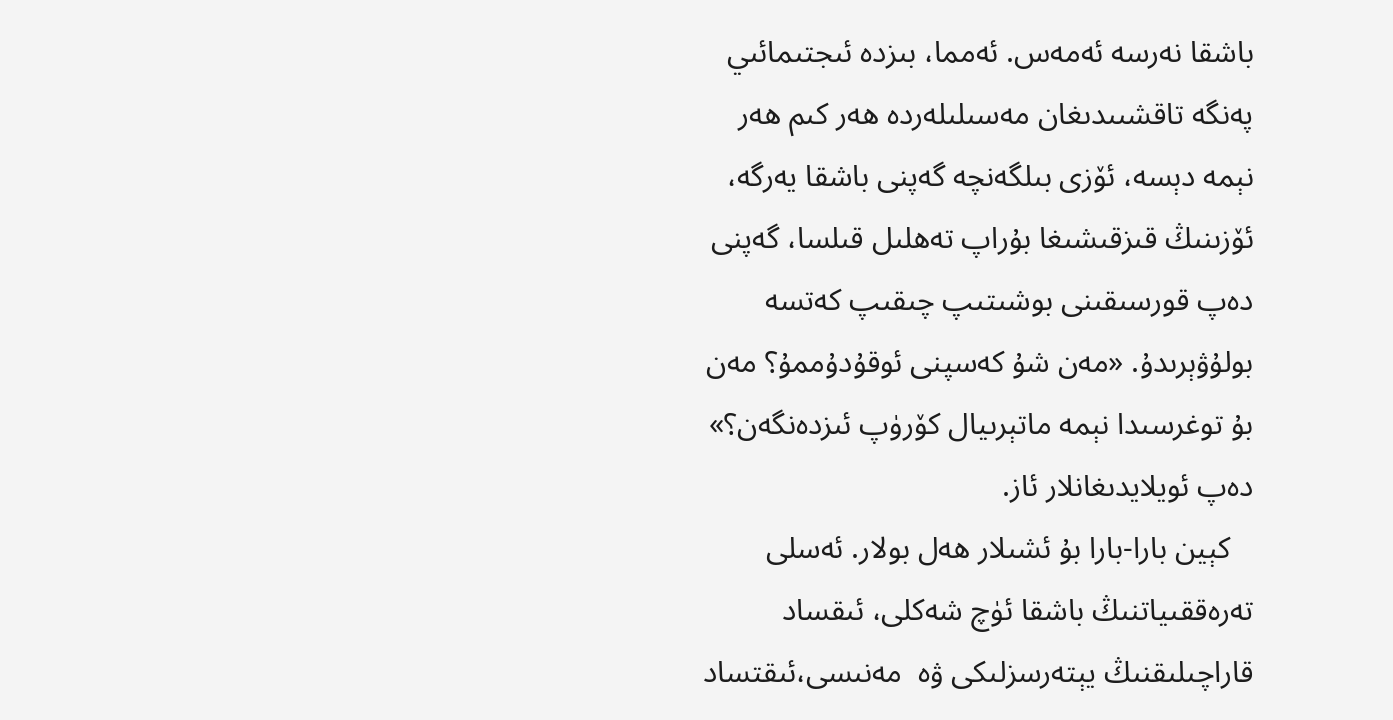باشقا نەرسە ئەمەس. ئەمما، بىزدە ئىجتىمائىي پەنگە تاقشىىدىغان مەسىلىلەردە ھەر كىم ھەر نېمە دېسە، ئۆزى بىلگەنچە گەپنى باشقا يەرگە، ئۆزىنىڭ قىزقىشىغا بۇراپ تەھلىل قىلسا، گەپنى دەپ قورسىقىنى بوشىتىپ چىقىپ كەتسە بولۇۋېرىدۇ. «مەن شۇ كەسپنى ئوقۇدۇممۇ؟ مەن بۇ توغرسىدا نېمە ماتېرىيال كۆرۈپ ئىزدەنگەن؟» دەپ ئويلايدىغانلار ئاز.
   كېين بارا-بارا بۇ ئشىلار ھەل بولار. ئەسلى تەرەققىياتنىڭ باشقا ئۈچ شەكلى، ئىقساد قاراچىلىقنىڭ يېتەرسزلىكى ۋە  مەنىسى،ئىقتساد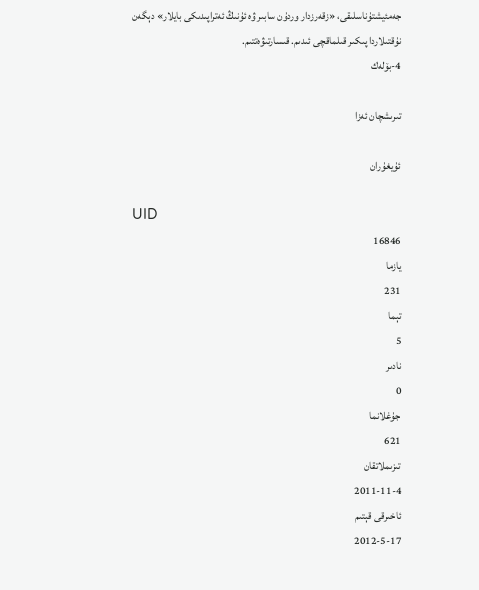جەمئيشتۇناسلىقى، «زقەرزدار وردۇن سابىر ۋە ئۇنىڭ ئەتراپىدىكى بايلار» دېگەن نۇقتىلاردا پىكىر قىلماقچى ئىدىم. قىسارتىۋەتتىم.
4-بۆلەك

تىرىشچان ئەزا

ئۇيغۇران

UID
16846
يازما
231
تېما
5
نادىر
0
جۇغلانما
621
تىزىملاتقان
2011-11-4
ئاخىرقى قېتىم
2012-5-17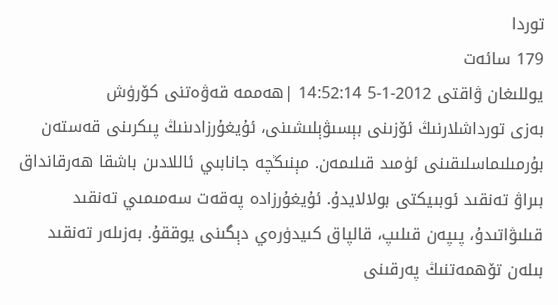توردا
179 سائەت
يوللىغان ۋاقتى 2012-1-5 14:52:14 |ھەممە قەۋەتنى كۆرۈش
بەزى تورداشلارنىڭ ئۆزىنى بېسىۋېلىشىنى، ئۇيغۇرزادىنىڭ پىكرىنى قەستەن بۇرمىلىماسلىقىنى ئۈمىد قىلىمەن. مېنىڭچە جانابىي ئاللادىن باشقا ھەرقانداق بىراۋ تەنقىد ئوبىيكتى بولالايدۇ. ئۇيغۇرزادە پەقەت سەمىمىي تەنقىد قىلىۋاتىدۇ، پىپەن قىلىپ، قالپاق كىيدۈرەي دېگىنى يوققۇ. بەزىلەر تەنقىد بىلەن تۆھمەتنىڭ پەرقىنى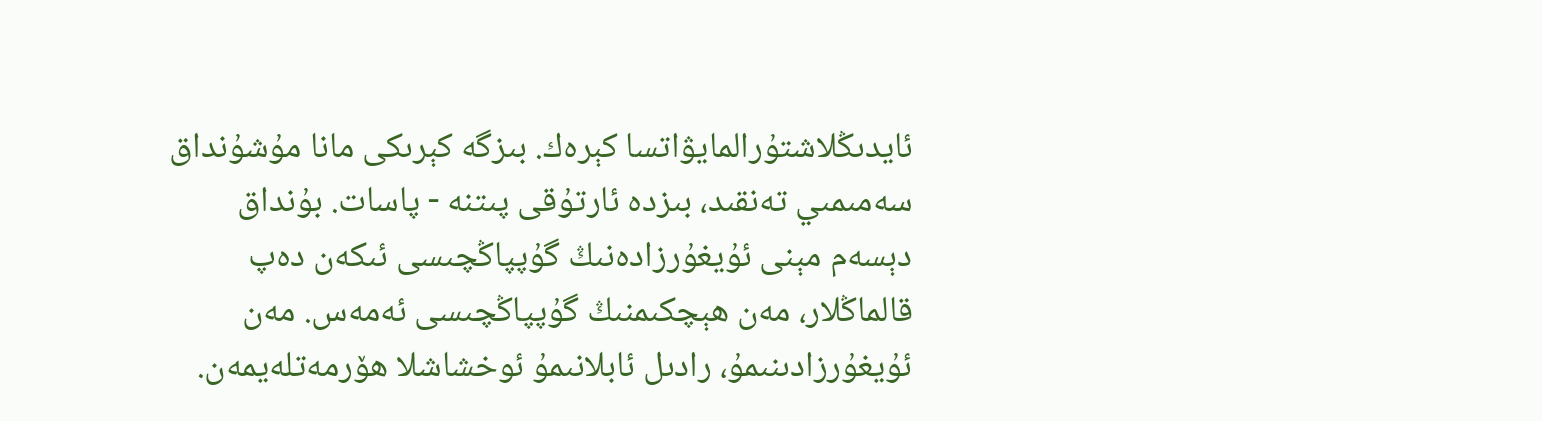ئايدىڭلاشتۇرالمايۋاتسا كېرەك. بىزگە كېرىكى مانا مۇشۇنداق سەمىمىي تەنقىد، بىزدە ئارتۇقى پىتنە - پاسات. بۇنداق دېسەم مېنى ئۇيغۇرزادەنىڭ گۇپپاڭچىسى ئىكەن دەپ قالماڭلار، مەن ھېچكىمنىڭ گۇپپاڭچىسى ئەمەس. مەن ئۇيغۇرزادىنىمۇ، رادىل ئابلانىمۇ ئوخشاشلا ھۆرمەتلەيمەن.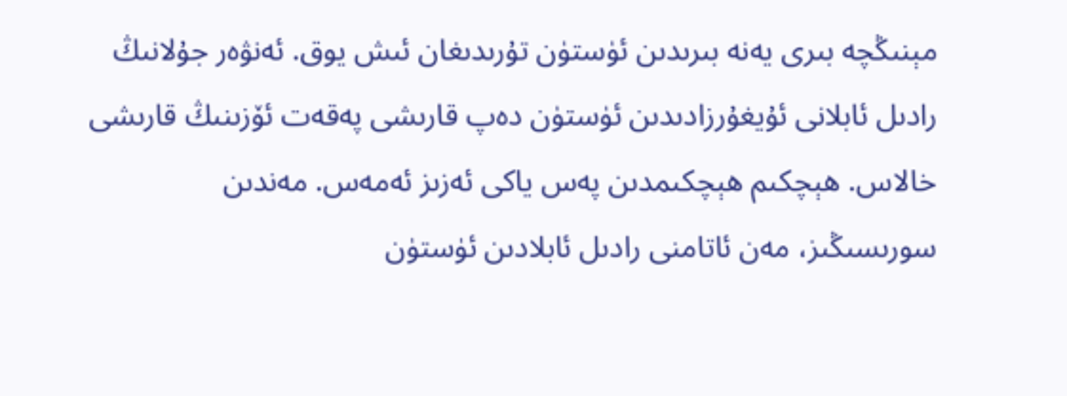مېنىڭچە بىرى يەنە بىرىدىن ئۈستۈن تۇرىدىغان ئىش يوق. ئەنۋەر جۇلانىڭ رادىل ئابلانى ئۇيغۇرزادىدىن ئۈستۈن دەپ قارىشى پەقەت ئۆزىنىڭ قارىشى خالاس. ھېچكىم ھېچكىمدىن پەس ياكى ئەزىز ئەمەس. مەندىن سورىسىڭىز، مەن ئاتامنى رادىل ئابلادىن ئۈستۈن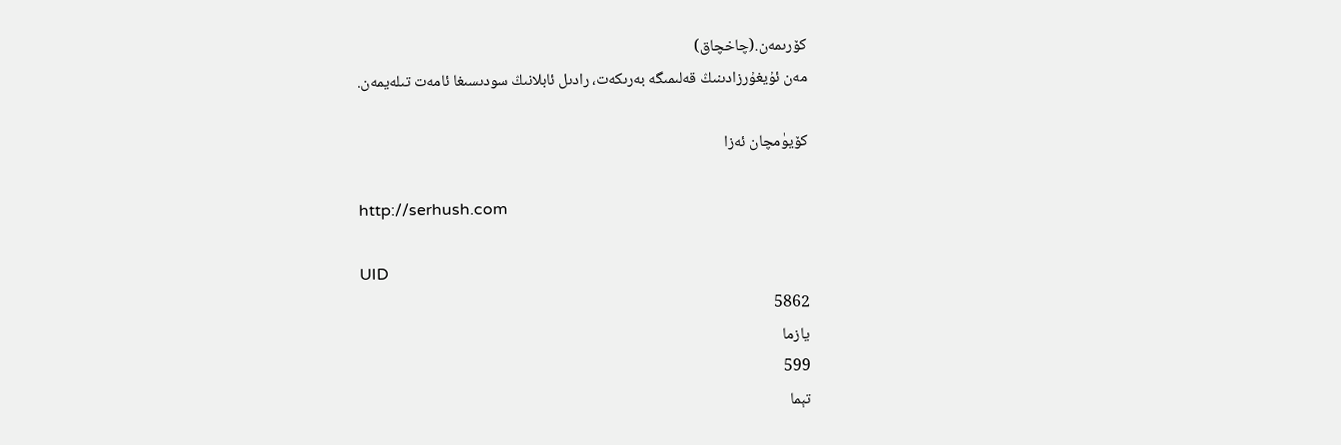كۆرىمەن.(چاخچاق)
مەن ئۇيغۇرزادىنىڭ قەلىمىگە بەرىكەت، رادىل ئابلانىڭ سودىسىغا ئامەت تىلەيمەن.

كۆيۈمچان ئەزا

http://serhush.com

UID
5862
يازما
599
تېما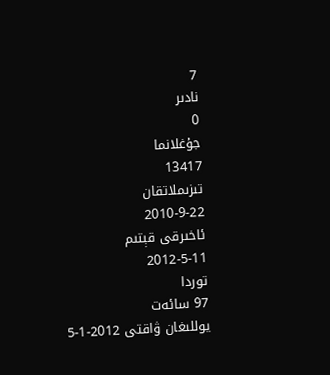7
نادىر
0
جۇغلانما
13417
تىزىملاتقان
2010-9-22
ئاخىرقى قېتىم
2012-5-11
توردا
97 سائەت
يوللىغان ۋاقتى 2012-1-5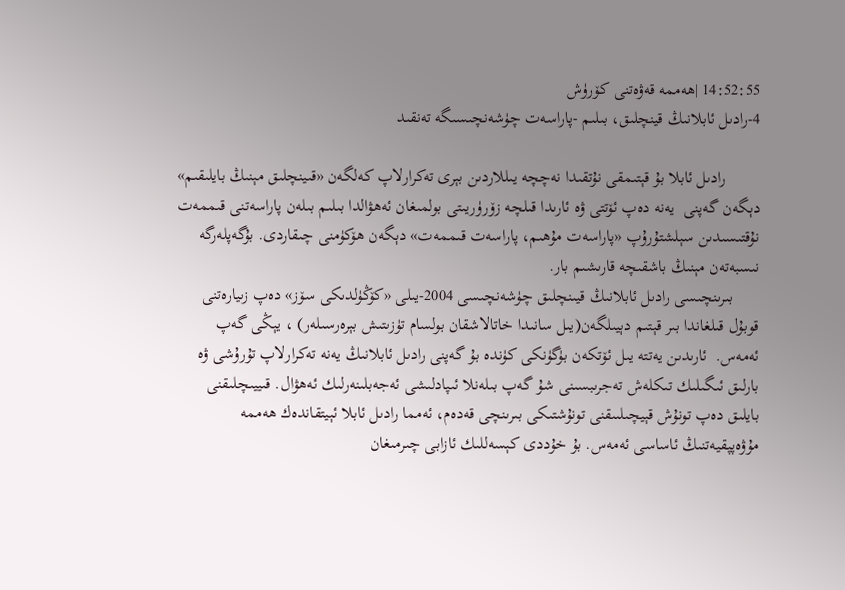14:52:55 |ھەممە قەۋەتنى كۆرۈش
4-رادىل ئابلانىڭ قينچلىق، بىلىم -پاراسەت چۈشەنچىسىگە تەنقىد

        رادىل ئابلا بۇ قېتىمقى نۇتقىدا نەچچە يىللاردىن بېرى تەكرارلاپ كەلگەن «قىينچلىق مېنىڭ بايلىقىم» دېگەن گەپنى  يەنە دەپ ئۆتتى ۋە ئارىدا قىلچە زۆرۈريىتى بولمىغان ئەھۋالدا بىلىم بىلەن پاراسەتنى قىممەت نۇقتىسىدىن سېلشتۇرۇپ «پاراسەت مۇھىم، پاراسەت قىممەت» دېگەن ھۆكۈمنى چىقاردى. بۇگەپلەرگە نىسبەتەن مېنىڭ باشقىچە قارىشىم بار.
      بىرىنچىسى رادىل ئابلانىڭ قيىنچلىق چۈشەنچىسى 2004-يىلى «كۆڭۈلدىكى سۆز» دەپ زىيارەتنى قوبۇل قىلغاندا بىر قېتىم دېيىلگەن(يىل سانىدا خاتالاشقان بولسام تۈزىتىش بېرەرسىلەر) ، يېڭى گەپ ئەمەس.  ئارىدىن يەتتە يىل ئۆتكەن بۈگۈنكى كۈندە بۇ گەپنى رادىل ئابلانىڭ يەنە تەكرارلاپ تۇرۇشى ۋە بارلىق ئىگىلىك تىكلەش تەجرىبسىنى شۇ گەپ بىلەنلا ئىپادلىشى ئەجەبلىنەرلىك ئەھۋال. قىييىچلىقنى بايلىق دەپ تونۇش قېيچىلىىقنى تونۇشتىكى بىرىنچى قەدەم، ئەمما رادىل ئابلا ئېيتقاندەك ھەممە مۇۋەپپقيەتنىڭ ئاساسى ئەمەس. بۇ خۇددى كېسەللىك ئازابى چىرمىغان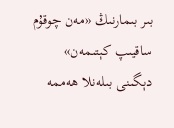بىر بىمارنىڭ «مەن چوقۇم ساقيىپ كېتىمەن» دېگىنى بىلەنلا ھەممە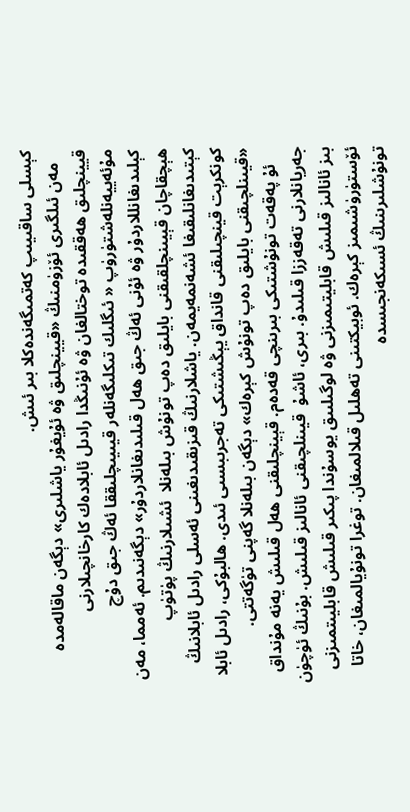كېسلى ساقىيىپ كەتمىگەندەكلا بىر ئىش.
   مەن ئىلگىرى ئۆزۈمنىڭ «قيينچلىق ۋە ئۇيغۇر ياشلىرى» دېگەن ماقالەمدە قيينچلىق ھەققىدە توختالغان ۋە ئۇنىڭدا رادىل ئابلادەك كارخانچىلارنى مۇئەييەنلەشتۈرۈپ « ئىگلىك تىكلىگەنلەر قيىيىچلىققا ئەڭ جىق دۇچ كېلىدىغانللاردۇر ۋە ئۇنى ئەڭ جىق ھەل قىلىدىغانلاردۇر» دېگەنىدىم. ئەمما، مەن ھېچقاچان قېيىنچلقىقنى بايلىق دەپ تونۇش بىلەنلا  ئشىلارنىڭ پۈتۈپ كېتىدىغانلىقىغا ئشەنمەيمەن. ياشلارنىڭ قىزىقىدىغىنى ئەسلى رادىل ئابلانىڭ كونكرېت قينچىلىقنى قانداق يېڭىشتىكى تەجرىبسىى ئىدى. ھالبۇكى، رادىل ئابلا «قيىنلچىقنى بايلىق دەپ تونۇش كېرەك» دېگەن بىلەنلا گەپنى تۈگەتتى.
    ئۇ پەقەت تونۇشتىكى بىرىنچى قەدەم. قېينچلىقنى ھەل قىلىش يەنە مۇنداق  جەريانلارنى تەقەززا قىلىدۇ. بىرى، ئاشۇ  قيىنلچىقنى ئانالىز قىلىش. بۇنىڭ ئۈچۈن بىز ئانالىز قىلىش قابليتىمىزنى ۋە لوگىلىىق يوسۇندا پىكىر قىلىش قابليىتمىزنى ئۆستۈرۈشىمىز كېرەك. ئوبيكتىنى تەھلىل قىلالمىغان. توغرا تونۇيالمىغان، خاتا تونۇشلىرىنىڭ ئسىكەنجىسدە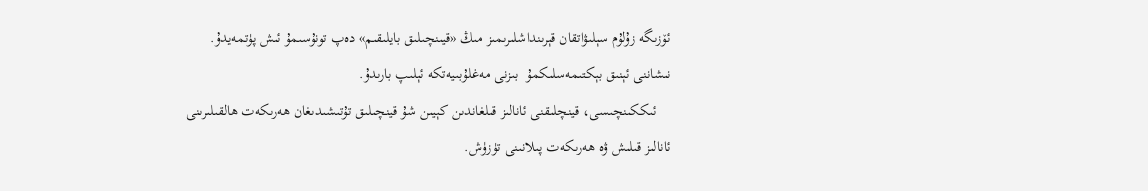ئۆزىگە زۇلۇم سېلىۋاتقان قېرىنداشلىرىمىز مىڭ «قيىنچىلىق بايلىقىم» دەپ تونۇسىمۇ ئىش پۈتمەيدۇ. نىشاننى ئېنىق بېكتىمەسلىكمۇ  بىزنى مەغلۇبىيەتكە ئېلىپ بارىدۇ.
    ئىككىنچىسى، قينچلىقنى ئانالىز قىلغاندىن كېيىن شۇ قينچىلىق تۇتىشىدىغان ھەرىكەت ھالقىلىرىنى ئانالىز قىلىش ۋە ھەرىكەت پىلانىنى تۈزۈش.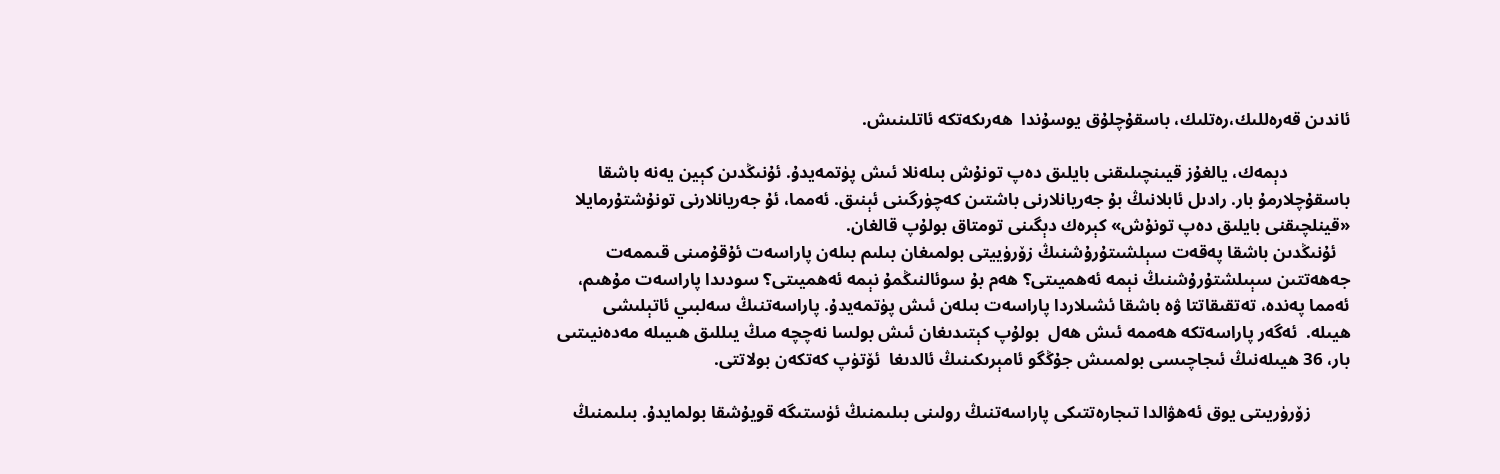ئاندىن قەرەللىك،رەتلىك، باسقۇچلۇق يوسۇندا  ھەرىكەتكە ئاتلىنىش.

              دېمەك، يالغۇز قيىنچىلىقنى بايلىق دەپ تونۇش بىلەنلا ئىش پۈتمەيدۇ. ئۇنىڭدىن كېين يەنە باشقا باسقۇچلارمۇ بار. رادىل ئابلانىڭ بۇ جەريانلارنى باشتىن كەچۈرگىنى ئېنىق. ئەمما، ئۇ جەريانلارنى تونۇشتۇرمايلا «قينلچىقنى بايلىق دەپ تونۇش» كېرەك دېگىنى تومتاق بولۇپ قالغان.
   ئۇنىڭدىن باشقا پەقەت سېلشىتۇرۇشنىڭ زۆرۈييتى بولمىغان بىلىم بىلەن پاراسەت ئۇقۇمىنى قىممەت جەھەتتىن سېىلشتۇرۇشنىڭ نېمە ئەھميىتى؟ ھەم بۇ سوئالنىڭمۇ نېمە ئەھميىتى؟ سودىدا پاراسەت مۇھىم، ئەمما پەندە، تەتقىقاتتا ۋە باشقا ئشىلاردا پاراسەت بىلەن ئىش پۈتمەيدۇ. پاراسەتنىڭ سەلبىي ئاتېلىشى  ھيىلە.  ئەگەر پاراسەتكە ھەممە ئىش ھەل  بولۇپ كېتىدىغان ئىش بولسا نەچچە مىڭ يىللىق ھىيىلە مەدەنيىتىى بار، 36 ھيىلەنىڭ ئىجاچىسى بولمىىش جۇڭگو ئامېرىكىنىڭ ئالدىغا  ئۆتۈپ كەتكەن بولاتتى.

         زۆرۈريىتى يوق ئەھۋالدا تىجارەتتىكى پاراسەتنىڭ رولىنى بىلىمنىڭ ئۈستىگە قويۇشقا بولمايدۇ. بىلىمنىڭ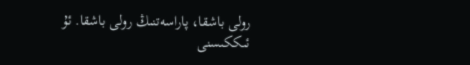رولى باشقا، پاراسەتنىڭ رولى باشقا. ئۇ ئىككىسنى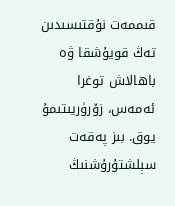قىممەت نۇقتىسىدىن تەڭ قويۇشقا ۋە باھالاش توغرا ئەمەس، زۆرۈريىتىمۇ يوق. بىز پەقەت سېلشتۇرۇشنىڭ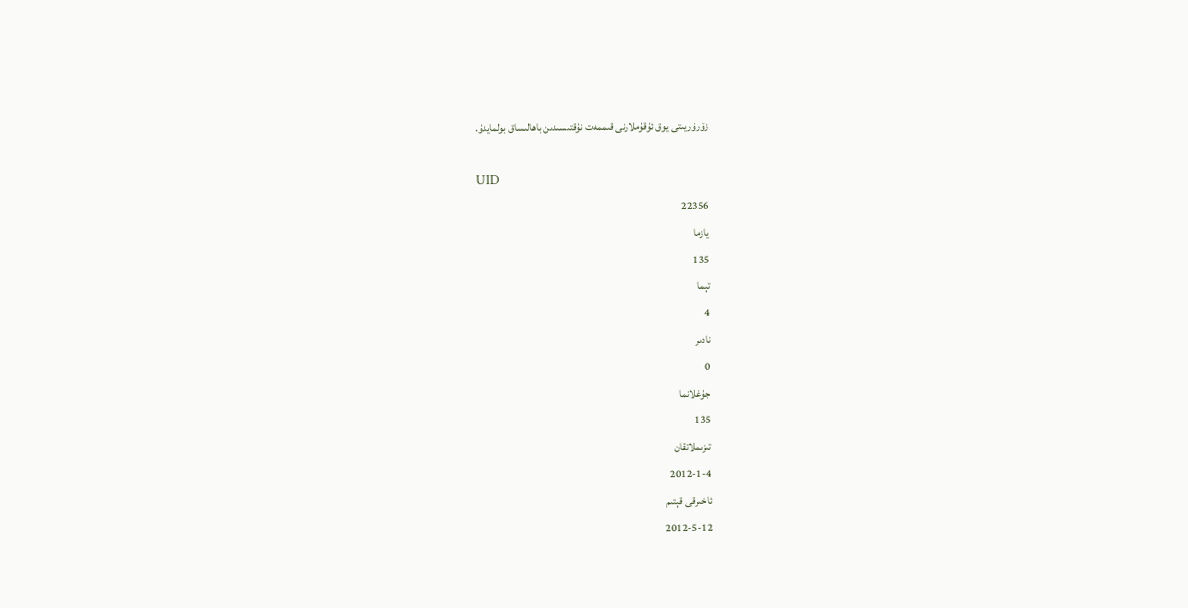زۆرۈريىتى يوق ئۇقۇملارنى قىممەت نۇقتىسىدىن باھالىساق بولمايدۇ.

UID
22356
يازما
135
تېما
4
نادىر
0
جۇغلانما
135
تىزىملاتقان
2012-1-4
ئاخىرقى قېتىم
2012-5-12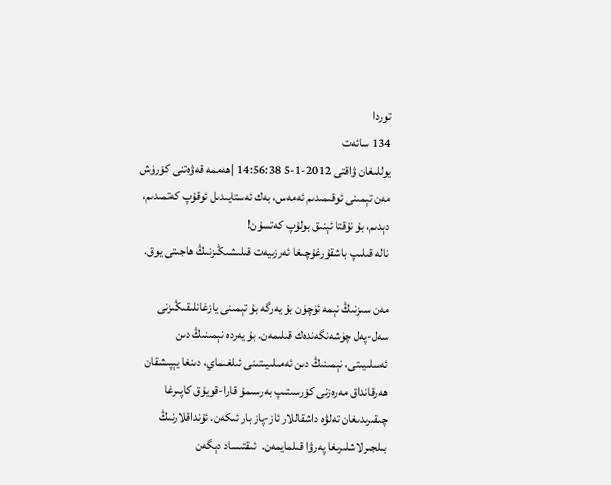توردا
134 سائەت
يوللىغان ۋاقتى 2012-1-5 14:56:38 |ھەممە قەۋەتنى كۆرۈش
مەن تېمىنى ئوقىمىدىم ئەمەس، بەك ئەستايىدىل ئوقۇپ كەتمىدىم، دېدىم، بۇ نۇقتا ئېنىق بولۇپ كەتسۇن!
نالە قىلىپ باشقۇرغۇچىغا ئەرزىيەت قىلىشىڭىزنىڭ ھاجىتى يوق.

مەن سىزنىڭ نېمە ئۈچۈن بۇ يەرگە بۇ تېمىنى يازغانلىقىڭىزنى سەل-پەل چۈشەنگەندەك قىلىمەن. بۇ يەردە نېمىنىڭ دىن ئەسلىيىتى، نېمىنىڭ دىن ئەمىلىيىتىنى ئىلغىماي، دىنغا يېپىشقان ھەرقانداق مەرەزنى كۆرسىتىپ بەرسىمۇ قارا-قويۇق كاپىرغا چىقىرىدىغان تەلۋە داشقاللار ئاز-پاز بار ئىكەن. ئۇنداقلارنىڭ بىلجىرلاشلىرىغا پەرۋا قىلمايمەن.  ئىقتىساد دېگەن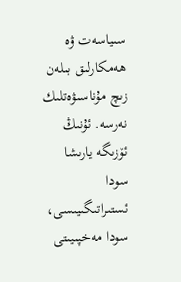سىياسەت ۋە ھەمكارلىق بىلەن زىچ مۇناسىۋەتلىك نەرسە. ئۇنىڭ ئۆزىگە يارىشا سودا ئستىراتىگىيىسى، سودا مەخپىيىتى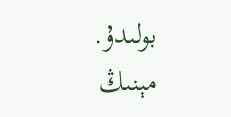بولىدۇ.
مېنىڭ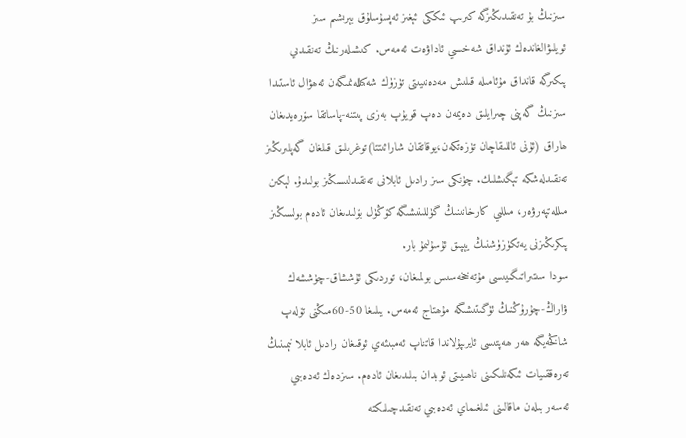سىزنىڭ بۇ تەنقىدىڭىزگە كىرىپ ئىككى ئېغىز ئەپسۇسلۇق بېرىشىم سىز ئويلىۋالغاندەك ئۇنداق شەخسىي ئاداۋەت ئەمەس. كىشىلەرنىڭ تەنقىدىي پىكىرگە قانداق مۇئامىلە قىلىش مەدەنىيىتى تۈزۈك شەكىللەنمىگەن ئەھۋال ئاستىدا سىزنىڭ گەپنى چىرايلىق دەيمەن دەپ قويۇپ بەزى پىتنە-پاساتقا سۆرەيدىغان ھاراق (ئۇنى ئاللىقاچان تۈزەتكەن،يوقاتقان شارائىتتا)توغرىلىق قىلغان گەپلىرىڭىز تەنقىدلەشكە تېگىشلىك. چۈنكى سىز رادىل ئابلانى تەنقىدلىسىڭىز بولىدۇ. لېكىن مىللەتپەرۋەر، مىللىي كارخانىنىڭ گۈللىنىشىگە كۆڭۈل بۆلىدىغان ئادەم بولسىڭىز پىكرىڭىزنى يەتكۈزۈشنىڭ يېپىق ئۇسۇلىمۇ بار.
سودا سىتىراتىگىيىسى مۇتەخخەسىس بولمىغان، توردىكى ئۇششاق-چۈششەك ۋاراڭ-چۇرۇڭنىڭ ئۈگىتىشىگە مۇھتاج ئەمەس. يىلىغا 50-60مىڭنى تۆلەپ شاڭخەيگە ھەر ھەپتىسى ئايرىپۇلاندا قاتناپ ئەمبىئەي ئوقىغان رادىل ئابلا نېمىنىڭ تەرەققىيات ئىكەنلىكىنى ناھىيىتى ئوبدان بىلىدىغان ئادەم. سىزدەك ئەدەبىي ئەسەر بىلەن ماقالىنى ئىلغىماي ئەدەبىي تەنقىدچىلىكتە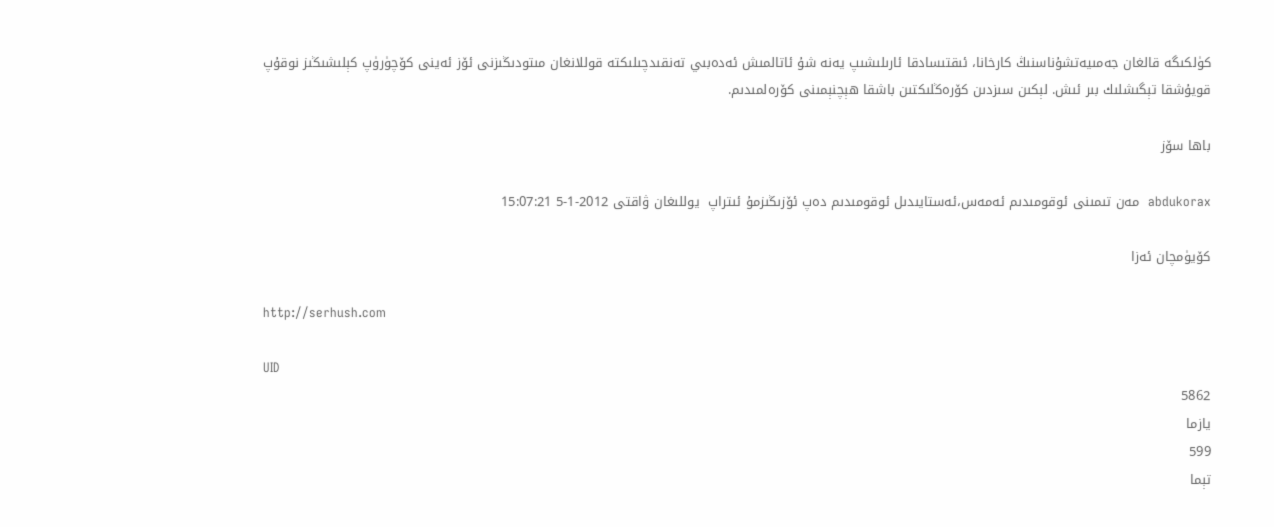كۈلكىگە قالغان جەمىيەتشۇناسنىڭ كارخانا، ئىقتىسادقا ئارىلىشىپ يەنە شۇ ئاتالمىش ئەدەبىي تەنقىدچىلىكتە قوللانغان مىتودىڭىزنى ئۆز ئەينى كۆچۈرۈپ كېلىشىڭىز نوقۇپ قويۇشقا تېگىشلىك بىر ئىش. لېكىن سىزدىن كۆرەڭلىكتىن باشقا ھېچنېمىنى كۆرەلمىدىم.

باھا سۆز

abdukorax  مەن تىمىنى ئوقومىدىم ئەمەس،ئەستايىدىل ئوقومىدىم دەپ ئۆزىڭىزمۇ ئىتراپ  يوللىغان ۋاقتى 2012-1-5 15:07:21

كۆيۈمچان ئەزا

http://serhush.com

UID
5862
يازما
599
تېما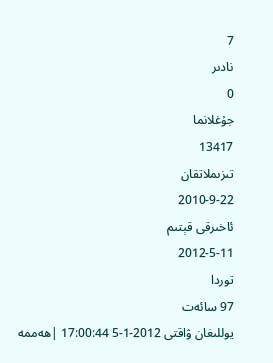7
نادىر
0
جۇغلانما
13417
تىزىملاتقان
2010-9-22
ئاخىرقى قېتىم
2012-5-11
توردا
97 سائەت
يوللىغان ۋاقتى 2012-1-5 17:00:44 |ھەممە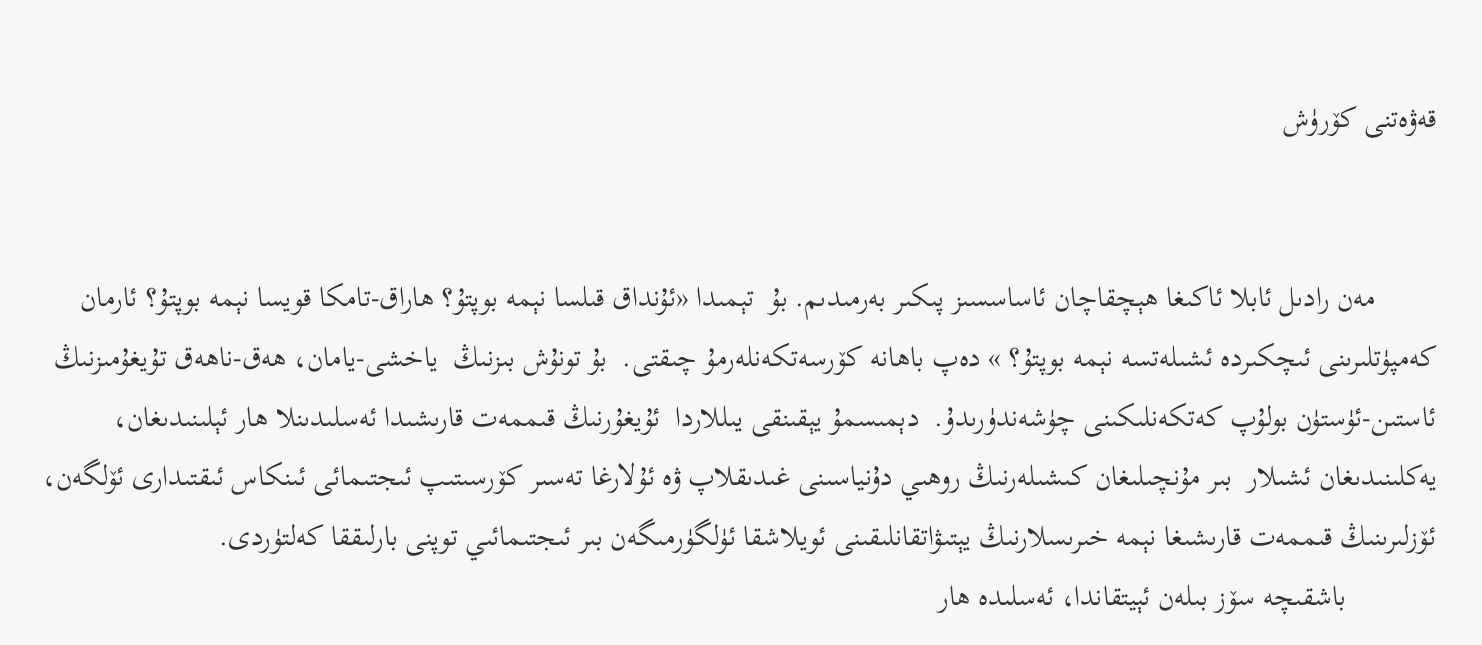قەۋەتنى كۆرۈش


        مەن رادىل ئابلا ئاكىغا ھېچقاچان ئاساسسىز پىكىر بەرمىدىم. بۇ  تېمىدا «ئۇنداق قىلسا نېمە بوپتۇ؟ ھاراق-تامكا قويسا نېمە بوپتۇ؟ ئارمان كەمپۈتلىرىنى ئىچكىردە ئشىلەتسە نېمە بوپتۇ؟ » دەپ باھانە كۆرسەتكەنلەرمۇ چىقتى.  بۇ تونۇش بىزنىڭ  ياخشى-يامان، ھەق-ناھەق تۇيغۇمىزنىڭ ئاستىن-ئۈستۈن بولۇپ كەتكەنلىكىنى چۈشەندۈرىدۇ.  دېمىسمۇ يېقىنقى يىللاردا  ئۇيغۇرنىڭ قىممەت قارىشىدا ئەسلىدىنلا ھار ئېلىنىدىغان، يەكلىنىدىغان ئشىلار  بىر مۇنچىلىغان كىشىلەرنىڭ روھىي دۇنياسىنى غىدىقلاپ ۋە ئۇلارغا تەسىر كۆرسىتىپ ئىجتىمائى ئىنكاس ئىقتىدارى ئۆلگەن، ئۆزلىرىنىڭ قىممەت قارىشىغا نېمە خىرىسلارنىڭ يېتىۋاتقانلىقىنى ئويلاشقا ئۈلگۈرمىگەن بىر ئىجتىمائىي توپنى بارلىققا كەلتۈردى.
            باشقىچە سۆز بىلەن ئېيتقاندا، ئەسلىدە ھار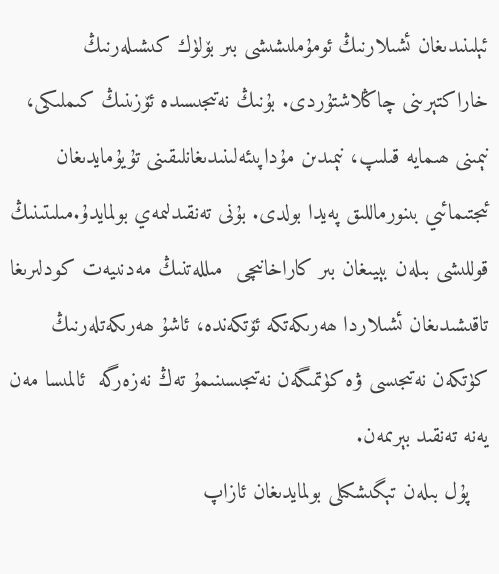ئېلىنىدىغان ئشىلارنىڭ ئومۇملىشىشى بىر بۆلۈك كىشىلەرنىڭ خاراكتېرىنى چاڭلاشتۇردى. بۇنىڭ نەتىجىسىدە ئۆزىنىڭ كىملىكى، نېمىنى ھىمايە قىلىپ، نېمىدىن مۇداپىئەلىنىدىغانلىقىنى تۇيۇمايدىغان ئىجتىمائىي بىنورماللىق پەيدا بولدى. بۇنى تەنقىدلىمەي بولمايدۇ.مىلىتىنىڭ قوللىشى بىلەن بېيىغان بىر كاراخانىچى  مىللەتنىڭ مەدنىيەت كودلىرىغا تاقىشىدىغان ئشىلاردا ھەرىكەتكە ئۆتكەندە، ئاشۇ ھەرىكەتلەرنىڭ كۈتكەن نەتىجىسى ۋە كۈتمىگەن نەتىجىسىنىمۇ تەڭ نەزەرگە  ئالمىسا مەن  يەنە تەنقىد بېرىمەن.
   پۇل بىلەن تېگىشكىلى بولمايدىغان ئازاپ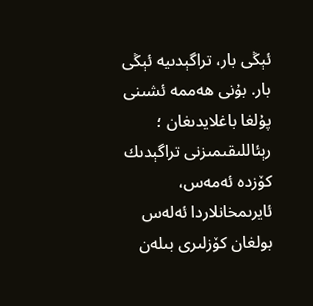ئېڭى بار، تراگېدىيە ئېڭى بار. بۇنى ھەممە ئشىنى پۇلغا باغلايدىغان ؛ رېئاللىقىمىزنى تراگېدىك كۆزدە ئەمەس، ئايرىمخانلاردا ئەلەس بولغان كۆزلىرى بىلەن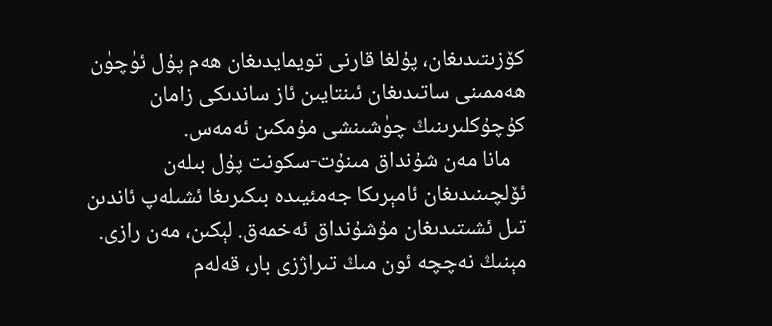كۆزىتىدىغان، پۇلغا قارنى تويمايدىغان ھەم پۇل ئۈچۈن ھەممىنى ساتىدىغان ئىنتايىن ئاز ساندىكى زامان كۇچۇكلىرىنىڭ چۈشىنشى مۇمكىن ئەمەس.
   مانا مەن شۇنداق مىنۇت-سكونت پۇل بىلەن ئۆلچىنىدىغان ئامېرىكا جەمئيىدە بىكىرىغا ئشىلەپ ئاندىن تىل ئشىتىدىغان مۇشۇنداق ئەخمەق. لېكىن، مەن رازى. مېنىڭ نەچچە ئون مىڭ تىراژزى بار، قەلەم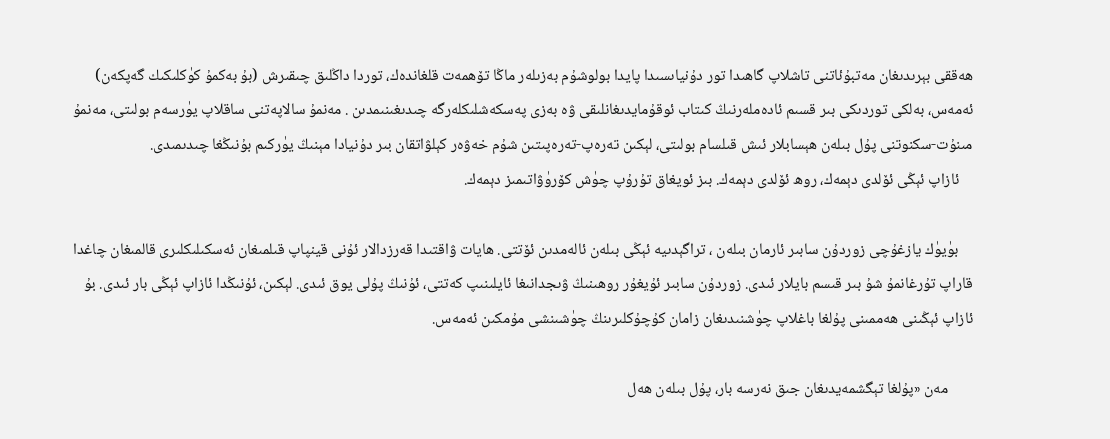ھەققى بېرىدىغان مەتبۇئاتنى تاشلاپ گاھىدا تور دۇنياىسىدا پايدا بولوشۇم بەزىلەر ماڭا تۆھمەت قلغاندەك، توردا داڭلىق چىقىرش (بۇ بەكمۇ كۈكلىكىك گەپكەن) ئەمەس، بەلكى توردىكى بىر قسىم ئادەملەرنىڭ كىتاب ئوقۇمايدىغانلىقى ۋە بەزى پەسكەشلىكلەرگە چىدىغىنىمدىن . مەنمۇ سالاپەتنى ساقلاپ يۈرسەم بولىتى، مەنمۇ مىنۇت-سكنوتنى پۇل بىلەن ھېسابلار ئىش قىلسام بولىتى، لېكىن تەرەپ-تەرەپىتىن شۇم خەۋەر كېلۋاتقان بىر دۇنيادا مېنىڭ يۈركىم بۇنىڭغا چىدىمىدى.
    ئازاپ ئېڭى ئۆلدى دېمەك، روھ ئۆلدى دېمەك. بىز ئويغاق تۇرۇپ چۈش كۆرۈۋاتىمىز دېمەك.

    بۈيۈك يازغۇچى زوردۇن سابىر ئارمان بىلەن ، تراگېدىيە ئېڭى بىلەن ئالەمدىن ئۆتتى. ھايات ۋاقتىدا قەرزدالار ئۇنى قينپاپ قىلمىغان ئەسكىلىكلىرى قالمىغان چاغدا قاراپ تۇرغانمۇ شۇ بىر قىسم بايلار ئىدى. زوردۇن سابىر ئۇيغۇر روھىنىڭ ۋىجدانىغا ئايلىنىپ كەتتى، ئۇنىڭ پۇلى يوق ئىدى. لېكىن، ئۇنىڭدا ئازاپ ئېڭى بار ئىدى. بۇ ئازاپ ئېڭىنى ھەممىنى پۇلغا باغلاپ چۈشنىدىغان زامان كۇچۇكلىرىنڭ چۈشىنشى مۇمكىن ئەمەس.

       مەن «پۇلغا تېگشمەيدىغان جىق نەرسە بار، پۇل بىلەن ھەل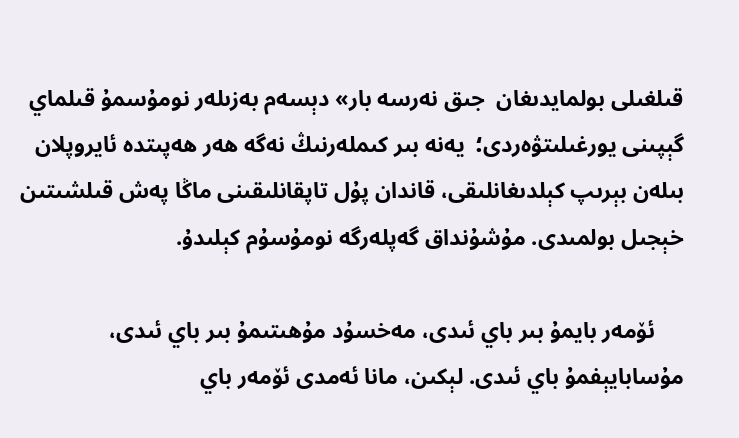قىلغىلى بولمايدىغان  جىق نەرسە بار» دېسەم بەزىلەر نومۇسمۇ قىلماي گېپىنى يورغىلىتۋەردى؛  يەنە بىر كىملەرنىڭ نەگە ھەر ھەپىتدە ئايروپلان بىلەن بېرىپ كېلدىغانلىقى، قاندان پۇل تاپقانلىقىنى ماڭا پەش قىلشىتىن  خېجىل بولمىدى. مۇشۇنداق گەپلەرگە نومۇسۇم كېلىدۇ.

     ئۆمەر بايمۇ بىر باي ئىدى، مەخسۇد مۇھىتىمۇ بىر باي ئىدى، مۇسابايېفمۇ باي ئىدى. لېكىن، مانا ئەمدى ئۆمەر باي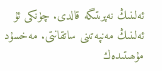ئەلىنىڭ نەپرىتىگە قالدى. چۈنكى ئۇ ئەلىنىڭ مەنپەتىنى ساتقانتى. مەخسۇد مۇھىتىدەك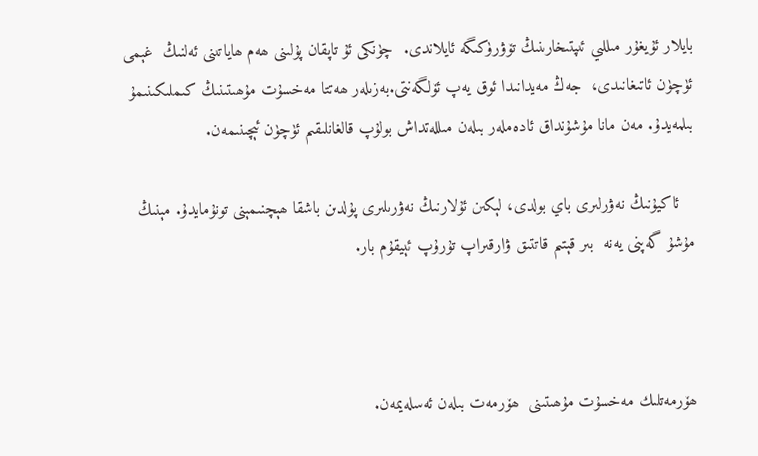بايلار ئۇيغۇر مىللىي ئىپتىخارىنىڭ تۆۋرۈكىگە ئايلاندى.  چۈنكى ئۇ تاپقان پۇلىنى ھەم ھاياتىنى ئەلنىڭ  غېمى ئۈچۈن ئاتىغانىدى،  جەڭ مەيدانىدا ئوق يەپ ئۆلگەنتى.بەزىلەر ھەتتا مەخسۇت مۇھىتىنىڭ كىملىكىنىمۇ بىلمەيدۇ. مەن مانا مۇشۇنداق ئادەملەر بىلەن مىللەتداش بولۇپ قالغانلىقىم ئۈچۈن ئېچىنىمەن.

   ئاكيۇنىڭ نەۋرلىرى باي بولدى، لېكىن ئۇلارنىڭ نەۋرىلىرى پۇلدىن باشقا ھېچنىمېنى تونۇمايدۇ. مېنىڭ مۇشۇ گەپنى يەنە  بىر قېتىم قاتتىق ۋارقىراپ تۇرۇپ ئېيقۇم بار.



ھۆرمەتلىك مەخسۇت مۇھىتىنى  ھۆرمەت بىلەن ئەسلەيمەن.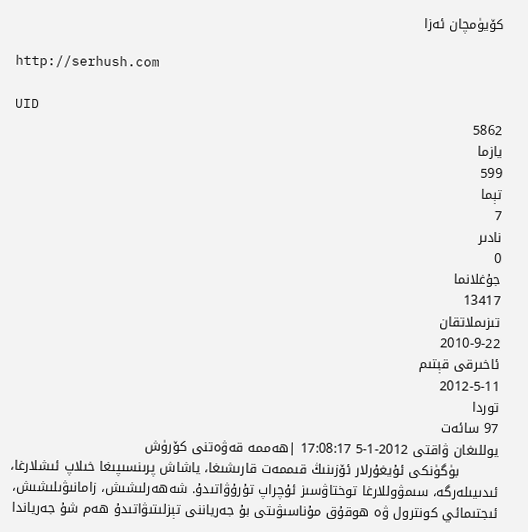كۆيۈمچان ئەزا

http://serhush.com

UID
5862
يازما
599
تېما
7
نادىر
0
جۇغلانما
13417
تىزىملاتقان
2010-9-22
ئاخىرقى قېتىم
2012-5-11
توردا
97 سائەت
يوللىغان ۋاقتى 2012-1-5 17:08:17 |ھەممە قەۋەتنى كۆرۈش
         بۈگۈنكى ئۇيغۇرلار ئۆزىنىڭ قىممەت قارىشىغا، ياشاش پرىنسىپىغا خىلاپ ئىشلارغا، ئىدىيىلەرگە، سىمۋوللارغا توختاۋسىز ئۇچراپ تۇرۇۋاتىدۇ. شەھەرلىشىش، زامانىۋىلىشىش، ئىجتىمائي كونترول ۋە ھوقۇق مۇناسىۋىتى بۇ جەرياننى تېزلىتىۋاتىدۇ ھەم شۇ جەرياندا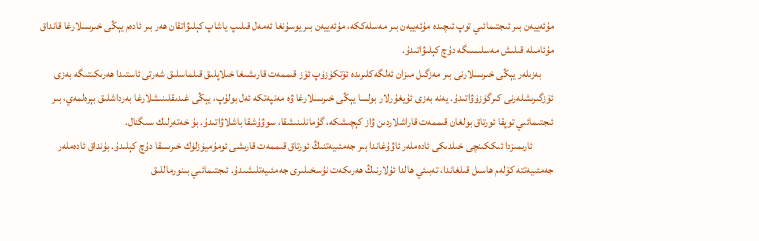مۇئەييەن بىر ئىجتىمائىي توپ ئىچىدە مۇئەييەن بىر مەسلەككە، مۇئەييەن بىر يوسۇنغا ئەمەل قىلىپ ياشاپ كېلىۋاتقان ھەر بىر ئادەم يېڭى خىرىسلارغا قانداق مۇئامىلە قىلىش مەسلىسىگە دۇچ كېلىۋاتىدۇ.
      بەزىلەر يېڭى خىرىسلارنى بىر مەزگىل مىزان ئەلگەكلىرىدە ئۆتكۈزۈپ ئۆز قىممەت قارىشىغا خىلاپلىق قىلماسلىق شەرتى ئاستىدا ھەرىكىتىگە بەزى ئۆزگىرىشلەرنى كىرگۈزۈۋاتىدۇ. يەنە بەزى ئۇيغۇرلار بولسا يېڭى خىرىسلارغا ۋە مەنپەتكە ئەل بولۇپ، يېڭى غىدىقلىنىشلارغا بەرداشلىق بېرەلمەي، بىر ئىجتىمائىي توپقا ئورتاق بولغان قىممەت قاراشلاردىن ۋاز كېچىشكە، گۇمانلىنىشقا، سوۋۇشقا باشلاۋاتىدۇ. بۇ خەتەرلىك سىگنال.
          ئارىمىزدا ئىككىنچى خىلدىكى ئادەملەر ئاۋۇغاندا بىر جەمئىيەتنىڭ ئورتاق قىممەت قارىشى ئومۇميۈزلۈك خىرىسقا دۇچ كېلىدۇ. بۇنداق ئادەملەر جەمئىيەتتە كۆلەم ھاسىل قىلغاندا، تەبىئي ھالدا ئۇلارنىڭ ھەرىكەت نۇسخىلىرى جەمئىيەتلىشىدۇ. ئىجتىمائىي بىنورماللىق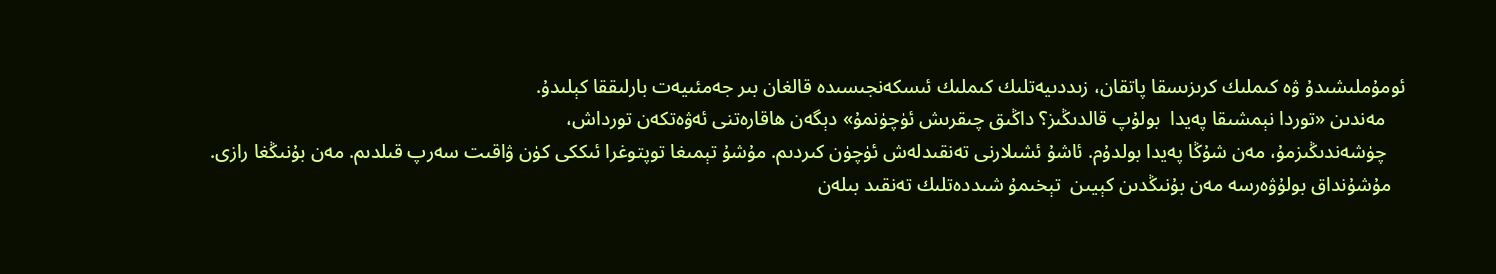ئومۇملىشىدۇ ۋە كىملىك كرىزىسقا پاتقان، زىددىيەتلىك كىملىك ئىسكەنجىسىدە قالغان بىر جەمئىيەت بارلىققا كېلىدۇ.
    مەندىن «توردا نېمشىقا پەيدا  بولۇپ قالدىڭىز؟ داڭىق چىقرىش ئۈچۈنمۇ» دېگەن ھاقارەتنى ئەۋەتكەن تورداش،
    چۈشەندىڭىزمۇ، مەن شۇڭا پەيدا بولدۇم. ئاشۇ ئشىلارنى تەنقىدلەش ئۈچۈن كىردىم. مۇشۇ تېمىغا توپتوغرا ئىككى كۈن ۋاقىت سەرپ قىلدىم. مەن بۇنىڭغا رازى.
   مۇشۇنداق بولۇۋەرسە مەن بۇنىڭدىن كېيىن  تېخىمۇ شىددەتلىك تەنقىد بىلەن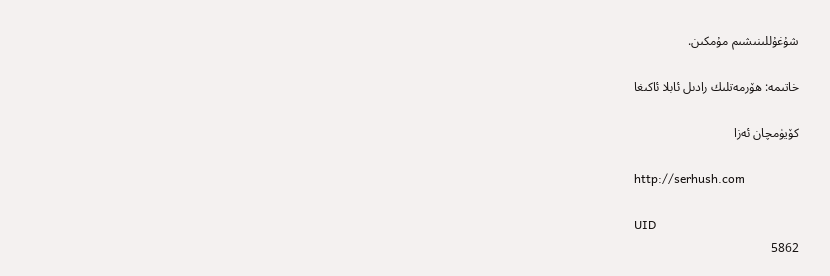شۇغۇللىنىشىم مۇمكىن.

خاتىمە: ھۆرمەتلىك رادىل ئابلا ئاكىغا

كۆيۈمچان ئەزا

http://serhush.com

UID
5862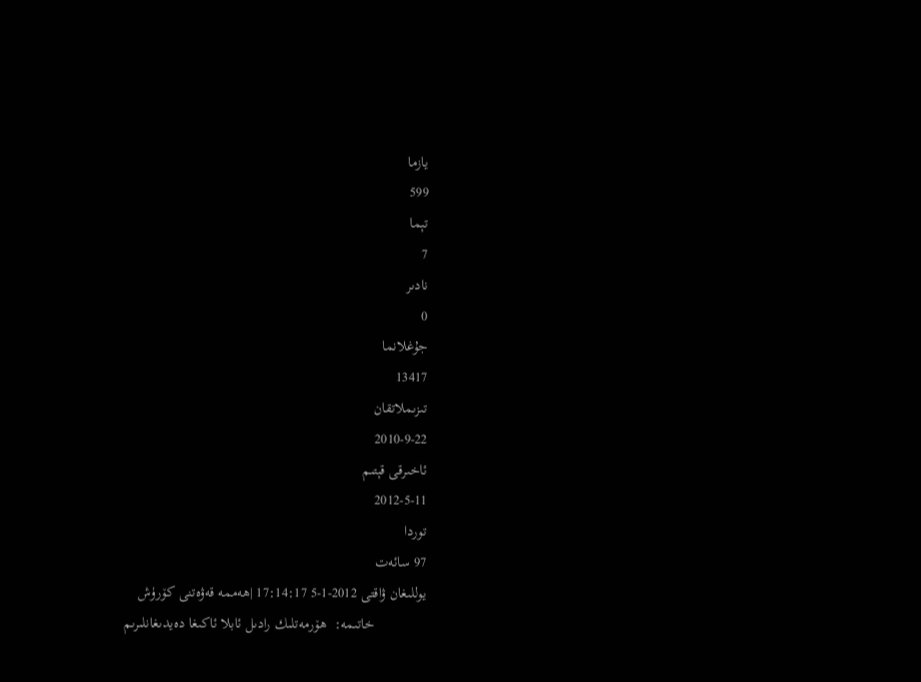يازما
599
تېما
7
نادىر
0
جۇغلانما
13417
تىزىملاتقان
2010-9-22
ئاخىرقى قېتىم
2012-5-11
توردا
97 سائەت
يوللىغان ۋاقتى 2012-1-5 17:14:17 |ھەممە قەۋەتنى كۆرۈش
              خاتىمە:  ھۆرمەتلىك رادىل ئابلا ئاكىغا دەيدىغانلىرىم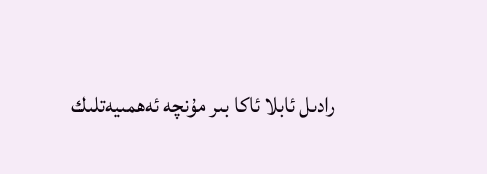رادىل ئابلا ئاكا بىر مۇنچە ئەھمىيەتلىك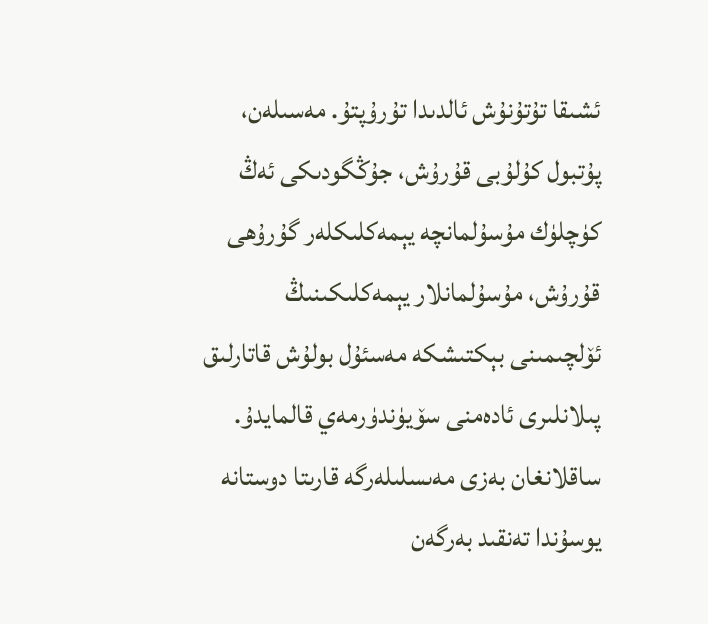ئشىقا تۇتۇنۇش ئالدىدا تۇرۇپتۇ. مەسىلەن، پۇتبول كۇلۇبى قۇرۇش، جۇڭگودىكى ئەڭ كۈچلۈك مۇسۇلمانچە يېمەكلىكلەر گۇرۇھى قۇرۇش، مۇسۇلمانلار يېمەكلىكىنىڭ ئۆلچىمىنى بېكتىشكە مەسئۇل بولۇش قاتارلىق  پىلانلىرى ئادەمنى سۆيۈندۈرمەي قالمايدۇ. ساقلانغان بەزى مەىسلىلەرگە قارىتا دوستانە يوسۇندا تەنقىد بەرگەن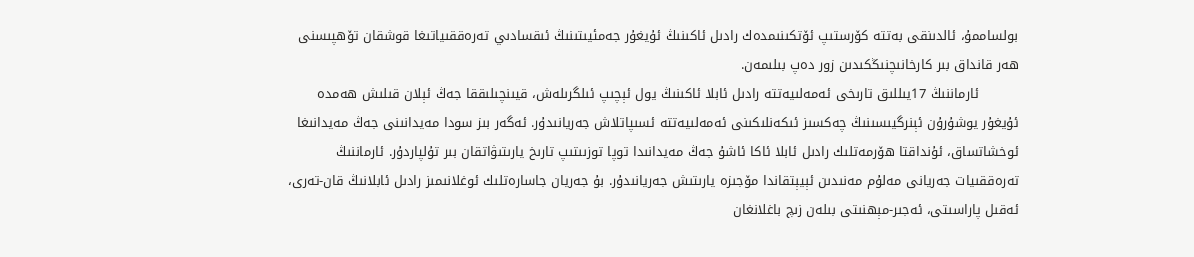بولساممۇ، ئالدىنقى بەتتە كۆرستىپ ئۆتكىنىمدەك رادىل ئاكىنىڭ ئۇيغۇر جەمئيىتىنىڭ ئىقسادىي تەرەققىياتىغا قوشقان تۆھپىسنى ھەر قانداق بىر كارخانىچنىڭكىدىن زور دەپ بىلىمەن.
         ئارماننىڭ 17يىللىق تارىخى ئەمەلىيەتتە رادىل ئابلا ئاكىنىڭ يول ئېچىپ ئىلگرىلەش، قيىنچىلىققا جەڭ ئېلان قىلىش ھەمدە  ئۇيغۇر يوشۇرۇن ئېنرگيىسىنىڭ چەكسىز ئىكەنلىكىنى ئەمەلىيەتتە ئسىپاتلاش جەريانىدۇر. ئەگەر بىز سودا مەيدانىنى جەڭ مەيدانىغا ئوخشاتساق، ئۇنداقتا ھۆرمەتلىك رادىل ئابلا ئاكا ئاشۇ جەڭ مەيدانىدا توپا توزىىتىپ تارىخ يارىتىۋاتقان بىر تۇلپاردۇر. ئارماننىڭ تەرەققىيات جەريانى مەلۇم مەنىدىن ئېيېتقاندا مۆجىزە يارىتىش جەريانىدۇر. بۇ جەريان جاسارەتلىك ئوغلانىمىز رادىل ئابلانىڭ قان-تەرى، ئەقىل پاراسىتى، ئەجىر-مېھنىتى بىلەن زىچ باغلانغان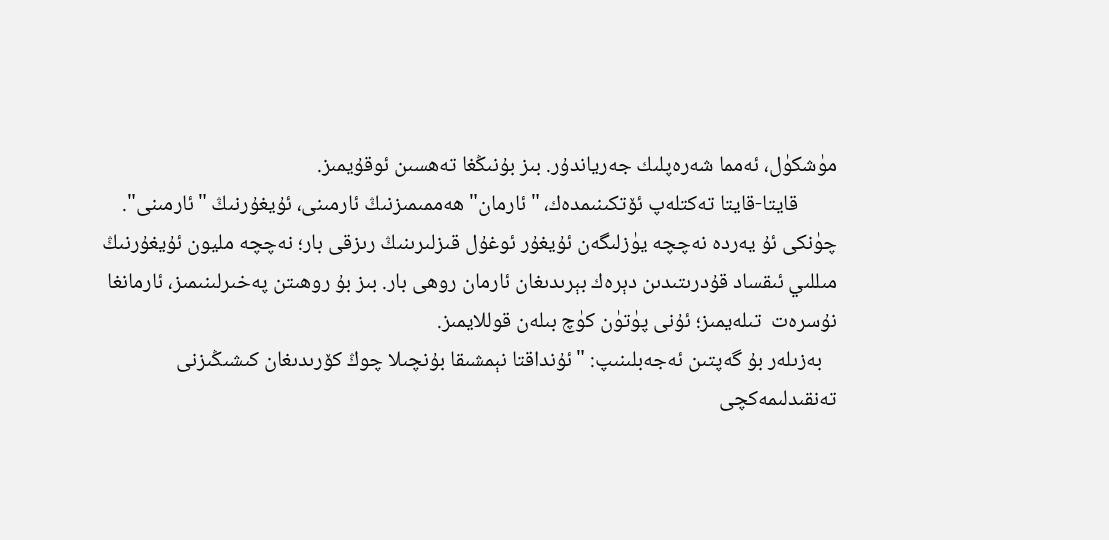مۈشكۈل، ئەمما شەرەپلىك جەرياندۇر. بىز بۇنىڭغا تەھسىن ئوقۇيمىز.
        قايتا-قايتا تەكتلەپ ئۆتكىنىمدەك، "ئارمان" ھەممىمىزنىڭ ئارمىنى، ئۇيغۇرنىڭ "ئارمىنى". چۈنكى ئۇ يەردە نەچچە يۈزلىگەن ئۇيغۇر ئوغۇل قىزلىرىنىڭ رىزقى بار؛ نەچچە مليون ئۇيغۇرنىڭ مىللىي ئىقساد قۇدرىتىدىن دېرەك بېرىدىغان ئارمان روھى بار. بىز بۇ روھىتن پەخىرلىنىمىز، ئارمانغا نۇسرەت  تىلەيمىز؛ ئۇنى پۈتۈن كۈچ بىلەن قوللايمىز.
   بەزىلەر بۇ گەپتىن ئەجەبلىنىپ: "ئۇنداقتا نېمشىقا بۇنچىلا چوڭ كۆرىدىغان كىشىڭىزنى تەنقىدلىمەكچى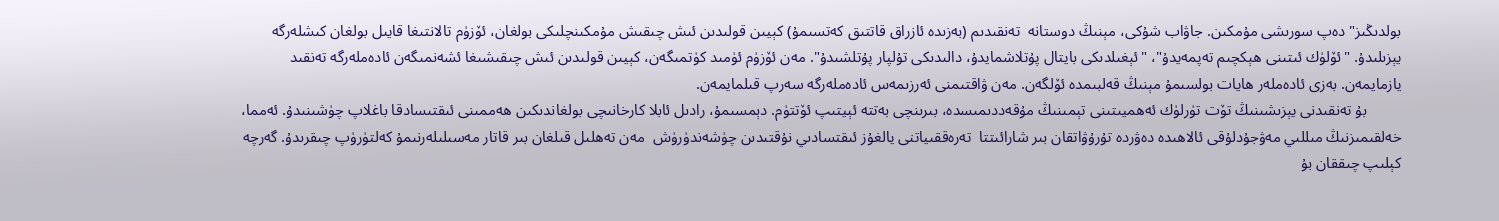بولدىڭىز" دەپ سورىشى مۇمكىن. جاۋاب شۇكى، مېنىڭ دوستانە  تەنقىدىم (بەزىدە ئازراق قاتتىق كەتسىمۇ) كېيىن قولىدىن ئىش چىقىش مۇمكىنچلىكى بولغان، ئۆزۈم تالانتىغا قايىل بولغان كىشلەرگە يېزىلىدۇ. "ئۆلۈك ئىتىنى ھېكچىم تەپمەيدۇ"، "ئېغىلدىكى بايتال پۇتلاشمايدۇ، دالىدىكى تۇلپار پۇتلشىدۇ". مەن ئۆزۈم ئۈمىد كۈتمىگەن، كېيىن قولىدىن ئىش چىقىشىغا ئشەنمىگەن ئادەملەرگە تەنقىد يازمايمەن. بەزى ئادەملەر ھايات بولسىمۇ مېنىڭ قەلبىمدە ئۆلگەن. مەن ۋاقتىمنى ئەرزىمەس ئادەملەرگە سەرپ قىلمايمەن.
         بۇ تەنقىدنى يېزىشىنىڭ تۆت تۈرلۈك ئەھميىتىنى تېمىنىڭ مۇقەددىمىسدە، بىرىنچى بەتتە ئېيتىپ ئۆتتۈم. دېمسىمۇ، رادىل ئابلا كارخانىچى بولغاندىكىن ھەممىنى ئىقتىسادقا باغلاپ چۈشىنىدۇ. ئەمما، خەلقىمىزنىڭ مىللىي مەۋجۇدلۇقى ئالاھىدە دەۋردە تۇرۇۋاتقان بىر شارائىتتا  تەرەققىياتنى يالغۇز ئىقتسادىي نۇقتىدىن چۈشەندۈرۈش  مەن تەھلىل قىلغان بىر قاتار مەسىلىلەرنىمۇ كەلتۈرۈپ چىقرىدۇ. گەرچە كېلىپ چىققان بۇ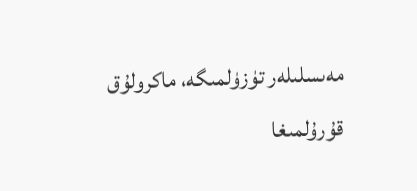مەىسلىلەر تۈزۈلمىگە، ماكرولۇق قۇرۇلمىغا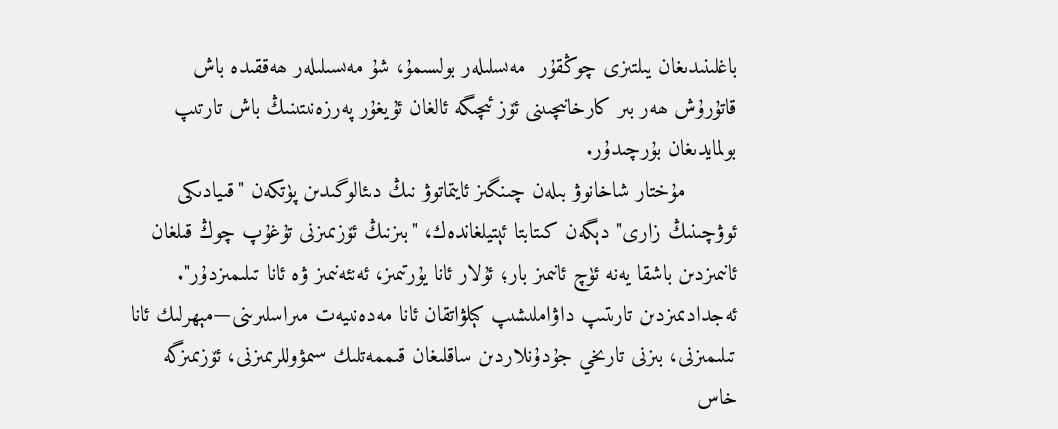باغلىنىدىغان يىلتىزى چوڭقۇر  مەىسلىلەر بولسىمۇ، شۇ مەىسىلىلەر ھەققىدە باش قاتۇرۇش ھەر بىر كارخانىچىىنى ئۆز ئىچىگە ئالغان ئۇيغۇر پەرزەنىتىنىڭ باش تارتىپ بولمايدىغان بۇرچىدۇر.
        مۇختار شاخانوۋ بىلەن چىنگىز ئايتماتوۋ نىڭ دىئالوگىدىن پۈتكەن "قىيادىكى ئوۋچىنىڭ زارى" دېگەن كىتابتا ئېتيلغاندەك، "بىزنىڭ ئۆزىمىزنى تۇغۇپ چوڭ قىلغان ئانىمىزدىن باشقا يەنە ئۈچ ئانىمىز بار؛ ئۇلار ئانا يۇرتىمىز، ئەنئەنىمىز ۋە ئانا تىلىمىزدۇر". ئەجدادىمىزدىن تارىتىپ داۋاملىشىپ كېلۋاتقان ئانا مەدەنىيەت مىراسلىرىنى—مېھرلىك ئانا تىلىمىزنى، بىزنى تارىخي جۇدۇنلاردىن ساقلىغان قىممەتلىك سىمۋوللرىمىزنى، ئۆزىمىزگە خاس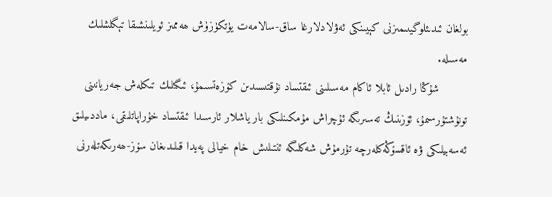بولغان ئىدىئلوگيىىمىزنى كېيىنكى ئەۋلادلارغا ساق-سالامەت يۈتكۈزۈش ھەممىز ئويلىنشىقا تېگلشلىك مەسىلە.
        شۇڭا رادىل ئابلا ئاكام مەسىلىنى ئىقتساد نۇقتىسىدىن كۆزەتسىمۇ، ئىگىلىك تىكلەش جەريانىنى تونۇشتۇرسىمۇ، ئۆزىنىڭ تەسىرىگە ئۇچراش مۇمكىنلىكى بار ياشلار ئارسىدا ئىقتساد خۇراپاتلىقى، ماددىيلىق ئەسەبيلىكى ۋە ئاقسۆڭەكلەرچە تۇرمۇش شەكلىگە ئنتىلىش خام خيالى پەيدا قىلىدىغان سۆز-ھەرىكەتلەرنى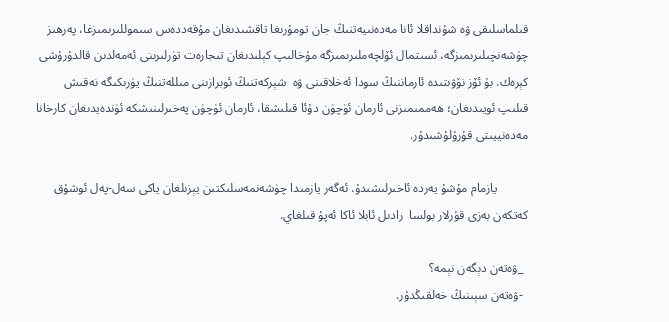قىلماسلىقى ۋە شۇنداقلا ئانا مەدەنىيەتنىڭ جان تومۇرىغا تاقشىدىغان مۇقەددەس سىموللىرىمىزغا، پەرھىز چۈشەنچىلىرىمىزگە، ئسىتمال ئۆلچەملىرىمىزگە مۇخالىپ كېلىدىغان تىجارەت تۈرلىرىنى ئەمەلدىن قالدۇرۇشى كېرەك. بۇ ئۆز نۆۋىتىدە ئارماننىڭ سودا ئەخلاقىنى ۋە  شېركەتنىڭ ئوبرازىنى مىللەتنىڭ يۈرىكىگە نەقىش قىلىپ ئويىدىغان؛ ھەممىمىزنى ئارمان ئۈچۈن دۇئا قىلىشقا، ئارمان ئۈچۈن پەخىرلىنىشكە ئۈندەيدىغان كارخانا مەدەنييىتى قۇرۇلۇشىدۇر.

          يازمام مۇشۇ يەردە ئاخىرلىشىدۇ. ئەگەر يازمىدا چۈشەنمەسلىكتىن يېزىلغان ياكى سەل-پەل ئوشۇق كەتكەن بەزى قۇرلار بولسا  رادىل ئابلا ئاكا ئەپۇ قىلغاي.

  _ۋەتەن دېگەن نېمە؟
  -ۋەتەن سېىنىڭ خەلقىڭدۇر.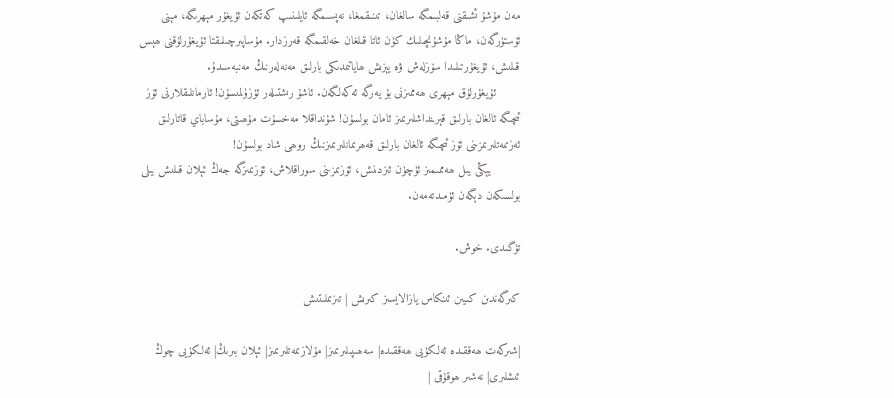مەن مۇشۇ ئشىقنى قەلبىمگە سالغان، تىنىقمغا، نەپسىمگە ئايلىنىپ كەتكەن ئۇيغۇر مېھرىگە، مېنى ئۆستۈرگەن، ماڭا مۇشۇنچىلىك كۈن ئاتا قىلغان خەلقىمگە قەرزدار. مۇساپىرچىلىقتا ئۇيغۇرلۇقنى ھېس قىلىش، ئۇيغۇرتىلىدا سۆزلەش ۋە يېزىش ھاياتىمدىكى بارلىق مەنەلەرنىڭ مەنبەسىدۇ.
       ئۇيغۇرلۇق مېھرى ھەممىزنى بۇ يەرگە ئەكەلگەن. ئاشۇ رىشتىلەر ئۈزۈلمىسۇن! ئارمانلىقلارنى ئۆز ئىچىگە ئالغان بارلىق قېرىنداشلىرىمىز ئامان بولسۇن! شۇنداقلا مەخسۇت مۇھىتى، مۇساباي قاتارلىق ئەزىمەتلىرىمزىنى ئۆز ئىچىگە ئالغان بارلىق قەھرىمانلىرىمىزنىڭ روھى شاد بولسۇن!
        يېڭى يىل ھەممىمىز ئۈچۈن ئىزدىنش، ئۆزىمزىنى سوراقلاش، ئۆزىمىزگە جەڭ ئېلان قىلىش يىلى بولسىكەن دېگەن ئۈمىدتەمەن.

تۈگىدى. خوش.

كىرگەندىن كىيىن ئىنكاس يازالايسىز كىرىش | تىزىملىتىش

|شىركەت ھەققىدە ئەلكۈيى ھەققىدە| سەھىپىلىرىمىز| مۇلازىمەتلىرىمىز| ئېلان بىرىڭ| ئەلكۈيى چوڭ ئىشلىرى| نەشىر ھوقۇقى |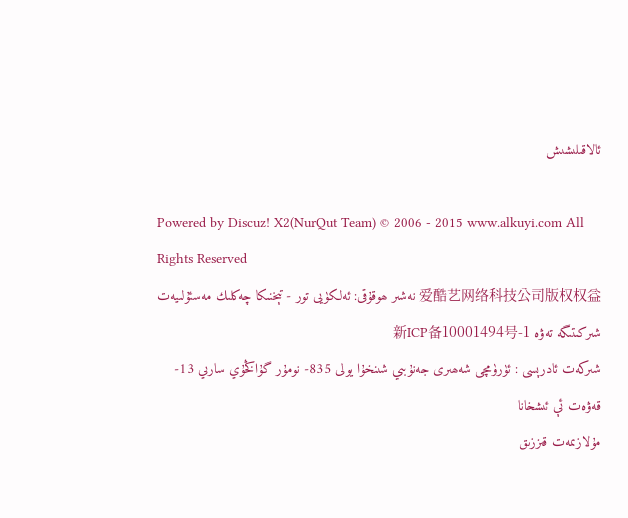ئالاقىلىشىش

Powered by Discuz! X2(NurQut Team) © 2006 - 2015 www.alkuyi.com All Rights Reserved
爱酷艺网络科技公司版权权益 نەشىر ھوقۇقى: ئەلكۈيى تور - تېخنىكا چەكلىك مەسئۇلىيەت شىركىتىگە تەۋە 新ICP备10001494号-1
شىركەت ئادرېسى : ئۈرۈمچى شەھىرى جەنۇبىي شىنخۇا يولى 835- نومۇر گۇاڭخۇي سارىي 13- قەۋەت ئې ئىشخانا
مۇلازىمەت قىززىق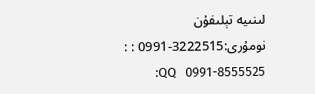لىنىيە تېلىفۇن نومۇرى:3222515-0991 : : 8555525-0991   QQ: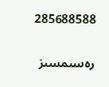285688588

رەسىمسىز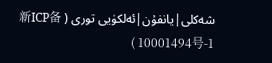شەكلى|يانفۇن|ئەلكۈيى تورى ( 新ICP备10001494号-1 )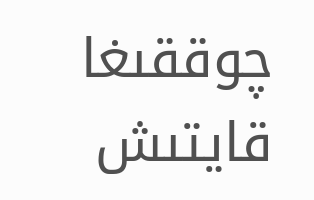چوققىغا قايتىش